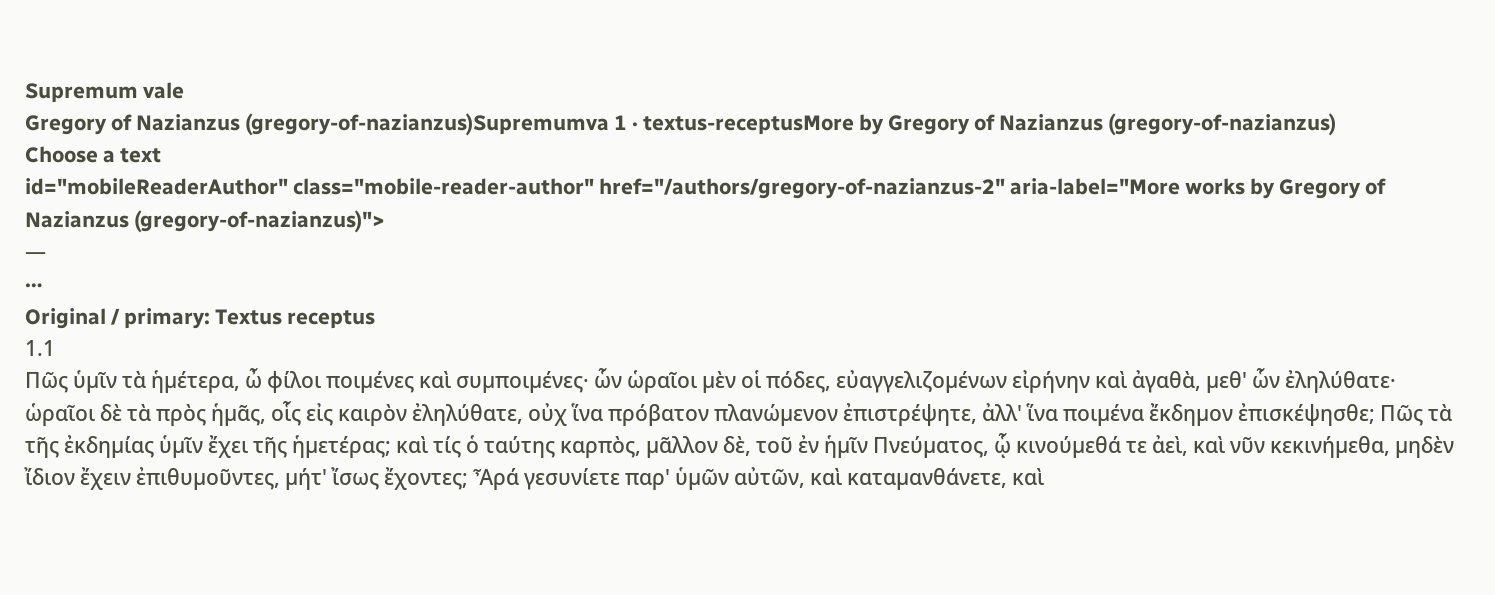Supremum vale
Gregory of Nazianzus (gregory-of-nazianzus)Supremumva 1 · textus-receptusMore by Gregory of Nazianzus (gregory-of-nazianzus)
Choose a text
id="mobileReaderAuthor" class="mobile-reader-author" href="/authors/gregory-of-nazianzus-2" aria-label="More works by Gregory of Nazianzus (gregory-of-nazianzus)">
—
⋯
Original / primary: Textus receptus
1.1
Πῶς ὑµῖν τὰ ἡµέτερα, ὦ φίλοι ποιµένες καὶ συµποιµένες· ὧν ὡραῖοι µὲν οἱ πόδες, εὐαγγελιζοµένων εἰρήνην καὶ ἀγαθὰ, µεθ' ὧν ἐληλύθατε· ὡραῖοι δὲ τὰ πρὸς ἡµᾶς, οἷς εἰς καιρὸν ἐληλύθατε, οὐχ ἵνα πρόβατον πλανώµενον ἐπιστρέψητε, ἀλλ' ἵνα ποιµένα ἔκδηµον ἐπισκέψησθε; Πῶς τὰ τῆς ἐκδηµίας ὑµῖν ἔχει τῆς ἡµετέρας; καὶ τίς ὁ ταύτης καρπὸς, µᾶλλον δὲ, τοῦ ἐν ἡµῖν Πνεύµατος, ᾧ κινούµεθά τε ἀεὶ, καὶ νῦν κεκινήµεθα, µηδὲν ἴδιον ἔχειν ἐπιθυµοῦντες, µήτ' ἴσως ἔχοντες; Ἆρά γεσυνίετε παρ' ὑµῶν αὐτῶν, καὶ καταµανθάνετε, καὶ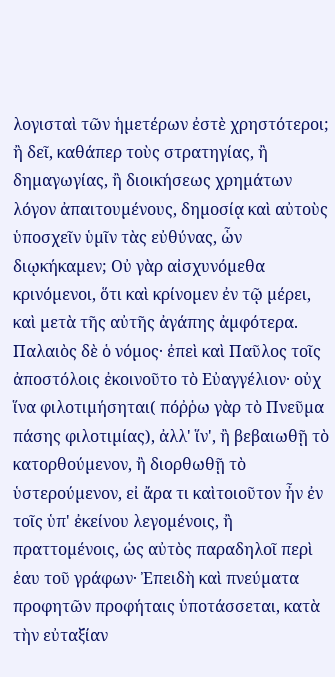λογισταὶ τῶν ἡµετέρων ἐστὲ χρηστότεροι; ἢ δεῖ, καθάπερ τοὺς στρατηγίας, ἢ δηµαγωγίας, ἢ διοικήσεως χρηµάτων λόγον ἀπαιτουµένους, δηµοσίᾳ καὶ αὐτοὺς ὑποσχεῖν ὑµῖν τὰς εὐθύνας, ὧν διῳκήκαµεν; Οὐ γὰρ αἰσχυνόµεθα κρινόµενοι, ὅτι καὶ κρίνοµεν ἐν τῷ µέρει, καὶ µετὰ τῆς αὐτῆς ἀγάπης ἀµφότερα. Παλαιὸς δὲ ὁ νόµος· ἐπεὶ καὶ Παῦλος τοῖς ἀποστόλοις ἐκοινοῦτο τὸ Εὐαγγέλιον· οὐχ ἵνα φιλοτιµήσηται( πόῤῥω γὰρ τὸ Πνεῦµα πάσης φιλοτιµίας), ἀλλ' ἵν', ἢ βεβαιωθῇ τὸ κατορθούµενον, ἢ διορθωθῇ τὸ ὑστερούµενον, εἰ ἄρα τι καὶτοιοῦτον ἦν ἐν τοῖς ὑπ' ἐκείνου λεγοµένοις, ἢ πραττοµένοις, ὡς αὐτὸς παραδηλοῖ περὶ ἑαυ τοῦ γράφων· Ἐπειδὴ καὶ πνεύµατα προφητῶν προφήταις ὑποτάσσεται, κατὰ τὴν εὐταξίαν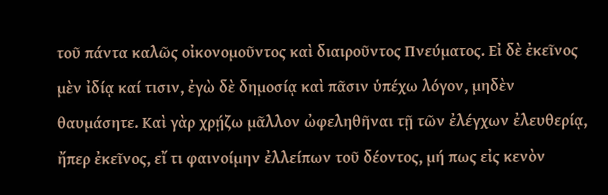τοῦ πάντα καλῶς οἰκονοµοῦντος καὶ διαιροῦντος Πνεύµατος. Εἰ δὲ ἐκεῖνος µὲν ἰδίᾳ καί τισιν, ἐγὼ δὲ δηµοσίᾳ καὶ πᾶσιν ὑπέχω λόγον, µηδὲν θαυµάσητε. Καὶ γὰρ χρῄζω µᾶλλον ὠφεληθῆναι τῇ τῶν ἐλέγχων ἐλευθερίᾳ, ἤπερ ἐκεῖνος, εἴ τι φαινοίµην ἐλλείπων τοῦ δέοντος, µή πως εἰς κενὸν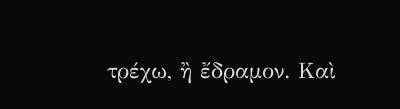τρέχω, ἢ ἔδραµον. Καὶ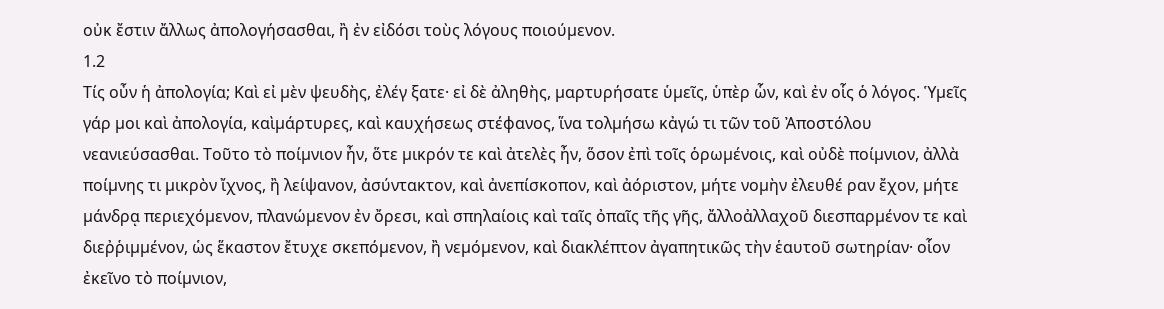οὐκ ἔστιν ἄλλως ἀπολογήσασθαι, ἢ ἐν εἰδόσι τοὺς λόγους ποιούµενον.
1.2
Τίς οὖν ἡ ἀπολογία; Καὶ εἰ µὲν ψευδὴς, ἐλέγ ξατε· εἰ δὲ ἀληθὴς, µαρτυρήσατε ὑµεῖς, ὑπὲρ ὧν, καὶ ἐν οἷς ὁ λόγος. Ὑµεῖς γάρ µοι καὶ ἀπολογία, καὶµάρτυρες, καὶ καυχήσεως στέφανος, ἵνα τολµήσω κἀγώ τι τῶν τοῦ Ἀποστόλου νεανιεύσασθαι. Τοῦτο τὸ ποίµνιον ἦν, ὅτε µικρόν τε καὶ ἀτελὲς ἦν, ὅσον ἐπὶ τοῖς ὁρωµένοις, καὶ οὐδὲ ποίµνιον, ἀλλὰ ποίµνης τι µικρὸν ἴχνος, ἢ λείψανον, ἀσύντακτον, καὶ ἀνεπίσκοπον, καὶ ἀόριστον, µήτε νοµὴν ἐλευθέ ραν ἔχον, µήτε µάνδρᾳ περιεχόµενον, πλανώµενον ἐν ὄρεσι, καὶ σπηλαίοις καὶ ταῖς ὀπαῖς τῆς γῆς, ἄλλοἀλλαχοῦ διεσπαρµένον τε καὶ διεῤῥιµµένον, ὡς ἕκαστον ἔτυχε σκεπόµενον, ἢ νεµόµενον, καὶ διακλέπτον ἀγαπητικῶς τὴν ἑαυτοῦ σωτηρίαν· οἷον ἐκεῖνο τὸ ποίµνιον,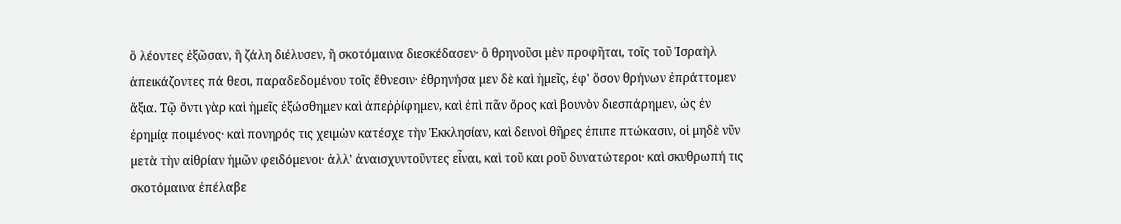ὃ λέοντες ἐξῶσαν, ἢ ζάλη διέλυσεν, ἢ σκοτόµαινα διεσκέδασεν· ὂ θρηνοῦσι µὲν προφῆται, τοῖς τοῦ Ἰσραὴλ ἀπεικάζοντες πά θεσι, παραδεδοµένου τοῖς ἔθνεσιν· ἐθρηνήσα µεν δὲ καὶ ἡµεῖς, ἐφ' ὅσον θρήνων ἐπράττοµεν ἄξια. Τῷ ὄντι γὰρ καὶ ἡµεῖς ἐξώσθηµεν καὶ ἀπεῤῥίφηµεν, καὶ ἐπὶ πᾶν ὄρος καὶ βουνὸν διεσπάρηµεν, ὡς ἐν ἐρηµίᾳ ποιµένος· καὶ πονηρός τις χειµὼν κατέσχε τὴν Ἐκκλησίαν, καὶ δεινοὶ θῆρες ἐπιπε πτώκασιν, οἱ µηδὲ νῦν µετὰ τὴν αἰθρίαν ἡµῶν φειδόµενοι· ἀλλ' ἀναισχυντοῦντες εἶναι, καὶ τοῦ και ροῦ δυνατώτεροι· καὶ σκυθρωπή τις σκοτόµαινα ἐπέλαβε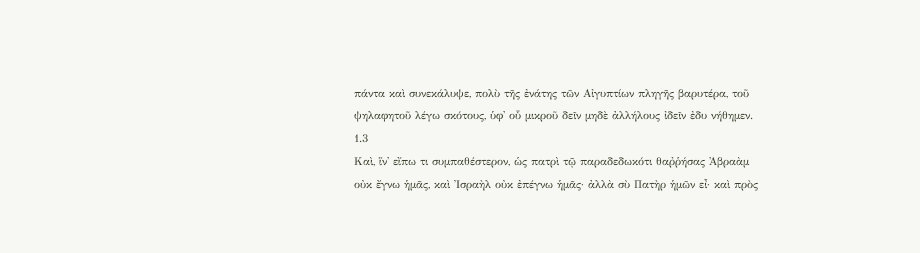πάντα καὶ συνεκάλυψε, πολὺ τῆς ἐνάτης τῶν Αἰγυπτίων πληγῆς βαρυτέρα, τοῦ ψηλαφητοῦ λέγω σκότους, ὑφ' οὗ µικροῦ δεῖν µηδὲ ἀλλήλους ἰδεῖν ἐδυ νήθηµεν.
1.3
Καὶ, ἵν' εἴπω τι συµπαθέστερον, ὡς πατρὶ τῷ παραδεδωκότι θαῤῥήσας Ἀβραὰµ οὐκ ἔγνω ἡµᾶς, καὶ Ἰσραὴλ οὐκ ἐπέγνω ἡµᾶς· ἀλλὰ σὺ Πατὴρ ἡµῶν εἶ· καὶ πρὸς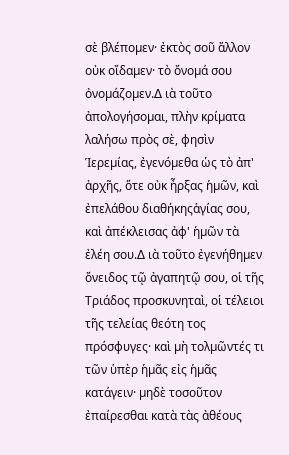σὲ βλέποµεν· ἐκτὸς σοῦ ἄλλον οὐκ οἴδαµεν· τὸ ὄνοµά σου ὀνοµάζοµεν.∆ ιὰ τοῦτο ἀπολογήσοµαι, πλὴν κρίµατα λαλήσω πρὸς σὲ, φησὶν Ἱερεµίας, ἐγενόµεθα ὡς τὸ ἀπ' ἀρχῆς, ὅτε οὐκ ἦρξας ἡµῶν, καὶ ἐπελάθου διαθήκηςἁγίας σου, καὶ ἀπέκλεισας ἀφ' ἡµῶν τὰ ἐλέη σου.∆ ιὰ τοῦτο ἐγενήθηµεν ὄνειδος τῷ ἀγαπητῷ σου, οἱ τῆς Τριάδος προσκυνηταὶ, οἱ τέλειοι τῆς τελείας θεότη τος πρόσφυγες· καὶ µὴ τολµῶντές τι τῶν ὑπὲρ ἡµᾶς εἰς ἡµᾶς κατάγειν· µηδὲ τοσοῦτον ἐπαίρεσθαι κατὰ τὰς ἀθέους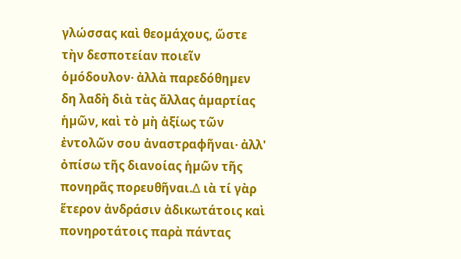γλώσσας καὶ θεοµάχους, ὥστε τὴν δεσποτείαν ποιεῖν ὁµόδουλον· ἀλλὰ παρεδόθηµεν δη λαδὴ διὰ τὰς ἄλλας ἁµαρτίας ἡµῶν, καὶ τὸ µὴ ἀξίως τῶν ἐντολῶν σου ἀναστραφῆναι· ἀλλ' ὀπίσω τῆς διανοίας ἡµῶν τῆς πονηρᾶς πορευθῆναι.∆ ιὰ τί γὰρ ἕτερον ἀνδράσιν ἀδικωτάτοις καὶ πονηροτάτοις παρὰ πάντας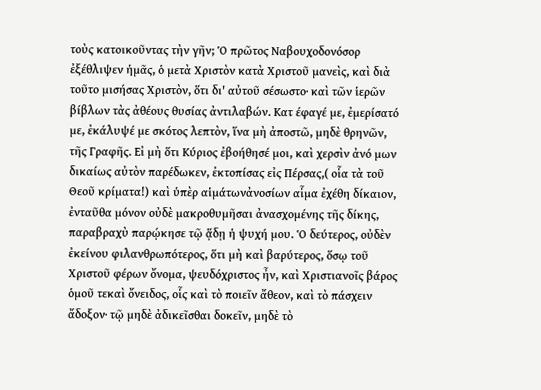τοὺς κατοικοῦντας τὴν γῆν; Ὁ πρῶτος Ναβουχοδονόσορ ἐξέθλιψεν ἡµᾶς, ὁ µετὰ Χριστὸν κατὰ Χριστοῦ µανεὶς, καὶ διὰ τοῦτο µισήσας Χριστὸν, ὅτι δι' αὐτοῦ σέσωστο· καὶ τῶν ἱερῶν βίβλων τὰς ἀθέους θυσίας ἀντιλαβών. Κατ έφαγέ µε, ἐµερίσατό µε, ἐκάλυψέ µε σκότος λεπτὸν, ἵνα µὴ ἀποστῶ, µηδὲ θρηνῶν, τῆς Γραφῆς. Εἰ µὴ ὅτι Κύριος ἐβοήθησέ µοι, καὶ χερσὶν ἀνό µων δικαίως αὐτὸν παρέδωκεν, ἐκτοπίσας εἰς Πέρσας,( οἷα τὰ τοῦ Θεοῦ κρίµατα!) καὶ ὑπὲρ αἱµάτωνἀνοσίων αἷµα ἐχέθη δίκαιον, ἐνταῦθα µόνον οὐδὲ µακροθυµῆσαι ἀνασχοµένης τῆς δίκης, παραβραχὺ παρῴκησε τῷ ᾅδῃ ἡ ψυχή µου. Ὁ δεύτερος, οὐδὲν ἐκείνου φιλανθρωπότερος, ὅτι µὴ καὶ βαρύτερος, ὅσῳ τοῦ Χριστοῦ φέρων ὄνοµα, ψευδόχριστος ἦν, καὶ Χριστιανοῖς βάρος ὁµοῦ τεκαὶ ὄνειδος, οἷς καὶ τὸ ποιεῖν ἄθεον, καὶ τὸ πάσχειν ἄδοξον· τῷ µηδὲ ἀδικεῖσθαι δοκεῖν, µηδὲ τὸ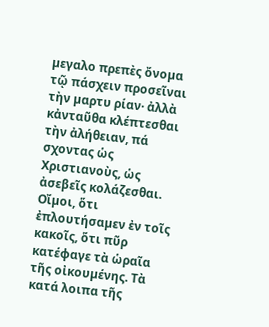µεγαλο πρεπὲς ὄνοµα τῷ πάσχειν προσεῖναι τὴν µαρτυ ρίαν· ἀλλὰ κἀνταῦθα κλέπτεσθαι τὴν ἀλήθειαν, πά σχοντας ὡς Χριστιανοὺς, ὡς ἀσεβεῖς κολάζεσθαι. Οἴµοι, ὅτι ἐπλουτήσαµεν ἐν τοῖς κακοῖς, ὅτι πῦρ κατέφαγε τὰ ὡραῖα τῆς οἰκουµένης. Τὰ κατά λοιπα τῆς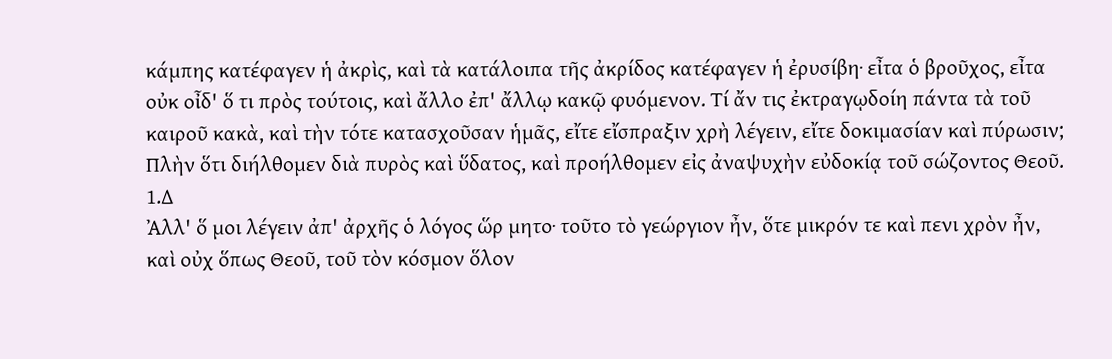κάµπης κατέφαγεν ἡ ἀκρὶς, καὶ τὰ κατάλοιπα τῆς ἀκρίδος κατέφαγεν ἡ ἐρυσίβη· εἶτα ὁ βροῦχος, εἶτα οὐκ οἶδ' ὅ τι πρὸς τούτοις, καὶ ἄλλο ἐπ' ἄλλῳ κακῷ φυόµενον. Τί ἄν τις ἐκτραγῳδοίη πάντα τὰ τοῦ καιροῦ κακὰ, καὶ τὴν τότε κατασχοῦσαν ἡµᾶς, εἴτε εἴσπραξιν χρὴ λέγειν, εἴτε δοκιµασίαν καὶ πύρωσιν; Πλὴν ὅτι διήλθοµεν διὰ πυρὸς καὶ ὕδατος, καὶ προήλθοµεν εἰς ἀναψυχὴν εὐδοκίᾳ τοῦ σώζοντος Θεοῦ.
1.∆
Ἀλλ' ὅ µοι λέγειν ἀπ' ἀρχῆς ὁ λόγος ὥρ µητο· τοῦτο τὸ γεώργιον ἦν, ὅτε µικρόν τε καὶ πενι χρὸν ἦν, καὶ οὐχ ὅπως Θεοῦ, τοῦ τὸν κόσµον ὅλον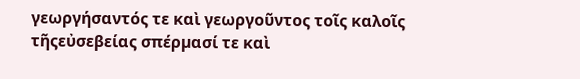γεωργήσαντός τε καὶ γεωργοῦντος τοῖς καλοῖς τῆςεὐσεβείας σπέρµασί τε καὶ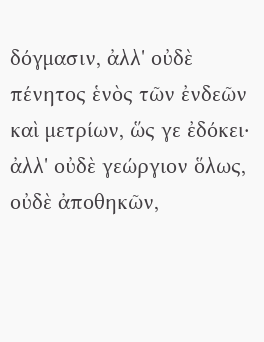δόγµασιν, ἀλλ' οὐδὲ πένητος ἑνὸς τῶν ἐνδεῶν καὶ µετρίων, ὥς γε ἐδόκει· ἀλλ' οὐδὲ γεώργιον ὅλως, οὐδὲ ἀποθηκῶν,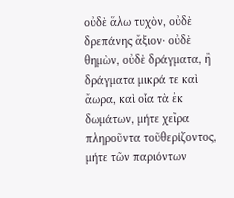οὐδὲ ἅλω τυχὸν, οὐδὲ δρεπάνης ἄξιον· οὐδὲ θηµὼν, οὐδὲ δράγµατα, ἢ δράγµατα µικρά τε καὶ ἄωρα, καὶ οἷα τὰ ἐκ δωµάτων, µήτε χεῖρα πληροῦντα τοῦθερίζοντος, µήτε τῶν παριόντων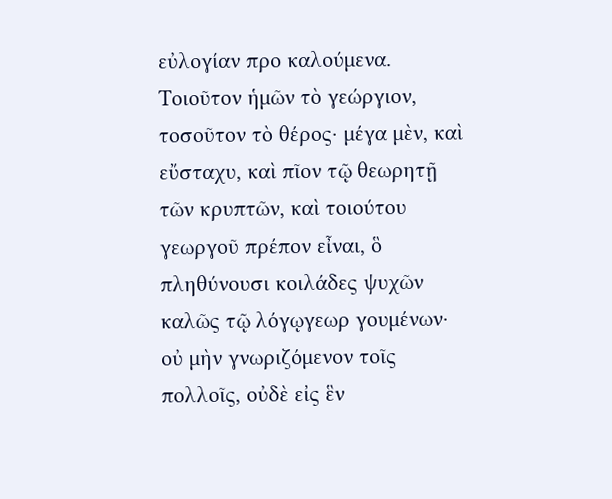εὐλογίαν προ καλούµενα. Τοιοῦτον ἡµῶν τὸ γεώργιον, τοσοῦτον τὸ θέρος· µέγα µὲν, καὶ εὔσταχυ, καὶ πῖον τῷ θεωρητῇ τῶν κρυπτῶν, καὶ τοιούτου γεωργοῦ πρέπον εἶναι, ὃ πληθύνουσι κοιλάδες ψυχῶν καλῶς τῷ λόγῳγεωρ γουµένων· οὐ µὴν γνωριζόµενον τοῖς πολλοῖς, οὐδὲ εἰς ἓν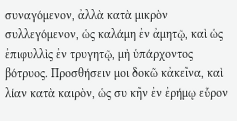συναγόµενον, ἀλλὰ κατὰ µικρὸν συλλεγόµενον, ὡς καλάµη ἐν ἀµητῷ, καὶ ὡς ἐπιφυλλὶς ἐν τρυγητῷ, µὴ ὑπάρχοντος βότρυος. Προσθήσειν µοι δοκῶ κἀκεῖνα, καὶ λίαν κατὰ καιρὸν, ὡς συ κῆν ἐν ἐρήµῳ εὗρον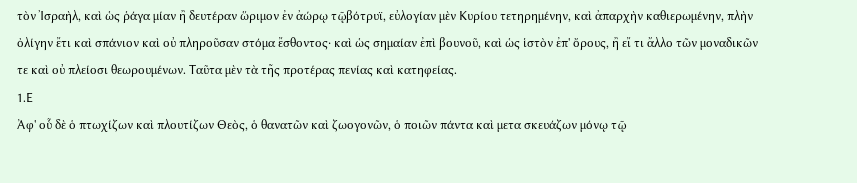τὸν Ἰσραὴλ, καὶ ὡς ῥάγα µίαν ἢ δευτέραν ὥριµον ἐν ἀώρῳ τῷβότρυϊ, εὐλογίαν µὲν Κυρίου τετηρηµένην, καὶ ἀπαρχὴν καθιερωµένην, πλὴν ὀλίγην ἔτι καὶ σπάνιον καὶ οὐ πληροῦσαν στόµα ἔσθοντος· καὶ ὡς σηµαίαν ἐπὶ βουνοῦ, καὶ ὡς ἱστὸν ἐπ' ὄρους, ἢ εἴ τι ἄλλο τῶν µοναδικῶν τε καὶ οὐ πλείοσι θεωρουµένων. Ταῦτα µὲν τὰ τῆς προτέρας πενίας καὶ κατηφείας.
1.Ε
Ἀφ' οὗ δὲ ὁ πτωχίζων καὶ πλουτίζων Θεὸς, ὁ θανατῶν καὶ ζωογονῶν, ὁ ποιῶν πάντα καὶ µετα σκευάζων µόνῳ τῷ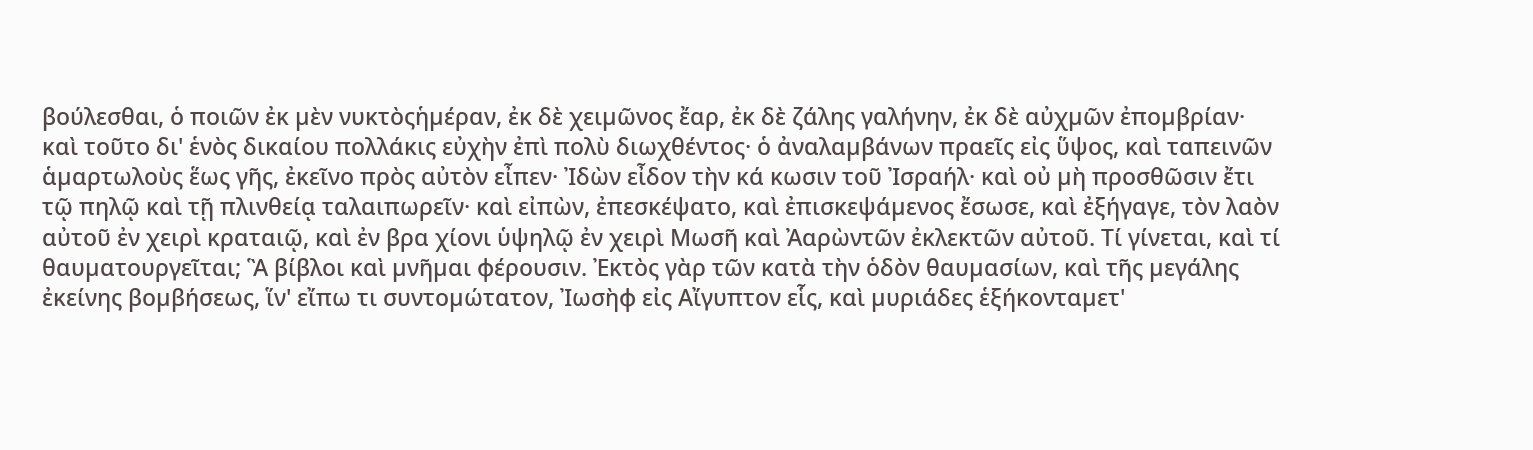βούλεσθαι, ὁ ποιῶν ἐκ µὲν νυκτὸςἡµέραν, ἐκ δὲ χειµῶνος ἔαρ, ἐκ δὲ ζάλης γαλήνην, ἐκ δὲ αὐχµῶν ἐποµβρίαν· καὶ τοῦτο δι' ἑνὸς δικαίου πολλάκις εὐχὴν ἐπὶ πολὺ διωχθέντος· ὁ ἀναλαµβάνων πραεῖς εἰς ὕψος, καὶ ταπεινῶν ἁµαρτωλοὺς ἕως γῆς, ἐκεῖνο πρὸς αὐτὸν εἶπεν· Ἰδὼν εἶδον τὴν κά κωσιν τοῦ Ἰσραήλ· καὶ οὐ µὴ προσθῶσιν ἔτι τῷ πηλῷ καὶ τῇ πλινθείᾳ ταλαιπωρεῖν· καὶ εἰπὼν, ἐπεσκέψατο, καὶ ἐπισκεψάµενος ἔσωσε, καὶ ἐξήγαγε, τὸν λαὸν αὐτοῦ ἐν χειρὶ κραταιῷ, καὶ ἐν βρα χίονι ὑψηλῷ ἐν χειρὶ Μωσῆ καὶ Ἀαρὼντῶν ἐκλεκτῶν αὐτοῦ. Τί γίνεται, καὶ τί θαυµατουργεῖται; Ἃ βίβλοι καὶ µνῆµαι φέρουσιν. Ἐκτὸς γὰρ τῶν κατὰ τὴν ὁδὸν θαυµασίων, καὶ τῆς µεγάλης ἐκείνης βοµβήσεως, ἵν' εἴπω τι συντοµώτατον, Ἰωσὴφ εἰς Αἴγυπτον εἷς, καὶ µυριάδες ἑξήκονταµετ'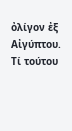ὀλίγον ἐξ Αἰγύπτου. Τί τούτου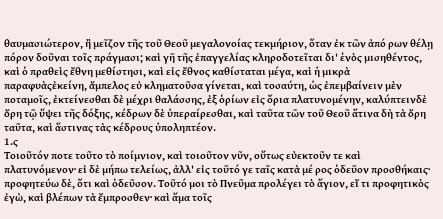θαυµασιώτερον, ἢ µεῖζον τῆς τοῦ Θεοῦ µεγαλονοίας τεκµήριον, ὅταν ἐκ τῶν ἀπό ρων θέλῃ πόρον δοῦναι τοῖς πράγµασι; καὶ γῆ τῆς ἐπαγγελίας κληροδοτεῖται δι' ἑνὸς µισηθέντος, καὶ ὁ πραθεὶς ἔθνη µεθίστησι, καὶ εἰς ἔθνος καθίσταται µέγα, καὶ ἡ µικρὰ παραφυὰςἐκείνη, ἄµπελος εὐ κληµατοῦσα γίνεται, καὶ τοσαύτη, ὡς ἐπεµβαίνειν µὲν ποταµοῖς, ἐκτείνεσθαι δὲ µέχρι θαλάσσης, ἐξ ὁρίων εἰς ὅρια πλατυνοµένην, καλύπτεινδὲ ὄρη τῷ ὕψει τῆς δόξης, κέδρων δὲ ὑπεραίρεσθαι, καὶ ταῦτα τῶν τοῦ Θεοῦ ἅτινα δὴ τὰ ὄρη ταῦτα, καὶ ἅστινας τὰς κέδρους ὑποληπτέον.
1.ς
Τοιοῦτόν ποτε τοῦτο τὸ ποίµνιον, καὶ τοιοῦτον νῦν, οὕτως εὐεκτοῦν τε καὶ πλατυνόµενον· εἰ δὲ µήπω τελείως, ἀλλ' εἰς τοῦτό γε ταῖς κατὰ µέ ρος ὁδεῦον προσθήκαις· προφητεύω δὲ, ὅτι καὶ ὁδεῦσον. Τοῦτό µοι τὸ Πνεῦµα προλέγει τὸ ἅγιον, εἴ τι προφητικὸς ἐγὼ, καὶ βλέπων τὰ ἔµπροσθεν· καὶ ἅµα τοῖς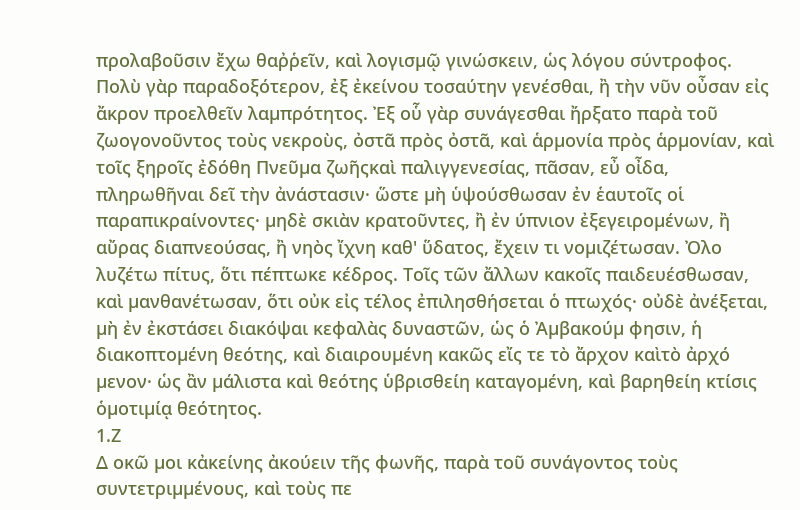προλαβοῦσιν ἔχω θαῤῥεῖν, καὶ λογισµῷ γινώσκειν, ὡς λόγου σύντροφος. Πολὺ γὰρ παραδοξότερον, ἐξ ἐκείνου τοσαύτην γενέσθαι, ἢ τὴν νῦν οὖσαν εἰς ἄκρον προελθεῖν λαµπρότητος. Ἐξ οὗ γὰρ συνάγεσθαι ἤρξατο παρὰ τοῦ ζωογονοῦντος τοὺς νεκροὺς, ὀστᾶ πρὸς ὀστᾶ, καὶ ἁρµονία πρὸς ἁρµονίαν, καὶ τοῖς ξηροῖς ἐδόθη Πνεῦµα ζωῆςκαὶ παλιγγενεσίας, πᾶσαν, εὖ οἶδα, πληρωθῆναι δεῖ τὴν ἀνάστασιν· ὥστε µὴ ὑψούσθωσαν ἐν ἑαυτοῖς οἱ παραπικραίνοντες· µηδὲ σκιὰν κρατοῦντες, ἢ ἐν ύπνιον ἐξεγειροµένων, ἢ αὔρας διαπνεούσας, ἢ νηὸς ἴχνη καθ' ὕδατος, ἔχειν τι νοµιζέτωσαν. Ὀλο λυζέτω πίτυς, ὅτι πέπτωκε κέδρος. Τοῖς τῶν ἄλλων κακοῖς παιδευέσθωσαν, καὶ µανθανέτωσαν, ὅτι οὐκ εἰς τέλος ἐπιλησθήσεται ὁ πτωχός· οὐδὲ ἀνέξεται, µὴ ἐν ἐκστάσει διακόψαι κεφαλὰς δυναστῶν, ὡς ὁ Ἀµβακούµ φησιν, ἡ διακοπτοµένη θεότης, καὶ διαιρουµένη κακῶς εἴς τε τὸ ἄρχον καὶτὸ ἀρχό µενον· ὡς ἂν µάλιστα καὶ θεότης ὑβρισθείη καταγοµένη, καὶ βαρηθείη κτίσις ὁµοτιµίᾳ θεότητος.
1.Ζ
∆ οκῶ µοι κἀκείνης ἀκούειν τῆς φωνῆς, παρὰ τοῦ συνάγοντος τοὺς συντετριµµένους, καὶ τοὺς πε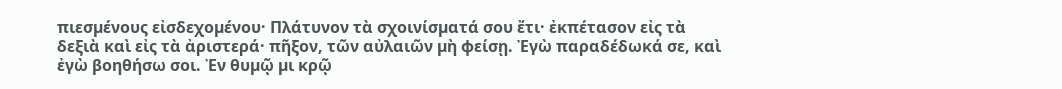πιεσµένους εἰσδεχοµένου· Πλάτυνον τὰ σχοινίσµατά σου ἔτι· ἐκπέτασον εἰς τὰ δεξιὰ καὶ εἰς τὰ ἀριστερά· πῆξον, τῶν αὐλαιῶν µὴ φείσῃ. Ἐγὼ παραδέδωκά σε, καὶ ἐγὼ βοηθήσω σοι. Ἐν θυµῷ µι κρῷ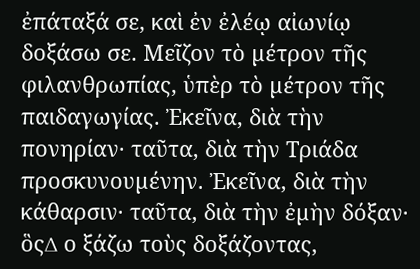ἐπάταξά σε, καὶ ἐν ἐλέῳ αἰωνίῳ δοξάσω σε. Μεῖζον τὸ µέτρον τῆς φιλανθρωπίας, ὑπὲρ τὸ µέτρον τῆς παιδαγωγίας. Ἐκεῖνα, διὰ τὴν πονηρίαν· ταῦτα, διὰ τὴν Τριάδα προσκυνουµένην. Ἐκεῖνα, διὰ τὴν κάθαρσιν· ταῦτα, διὰ τὴν ἐµὴν δόξαν· ὃς∆ ο ξάζω τοὺς δοξάζοντας,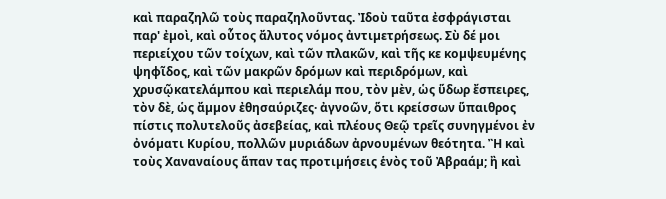καὶ παραζηλῶ τοὺς παραζηλοῦντας. Ἰδοὺ ταῦτα ἐσφράγισται παρ' ἐµοὶ, καὶ οὗτος ἄλυτος νόµος ἀντιµετρήσεως. Σὺ δέ µοι περιείχου τῶν τοίχων, καὶ τῶν πλακῶν, καὶ τῆς κε κοµψευµένης ψηφῖδος, καὶ τῶν µακρῶν δρόµων καὶ περιδρόµων, καὶ χρυσῷκατελάµπου καὶ περιελάµ που, τὸν µὲν, ὡς ὕδωρ ἔσπειρες, τὸν δὲ, ὡς ἄµµον ἐθησαύριζες· ἀγνοῶν, ὅτι κρείσσων ὕπαιθρος πίστις πολυτελοῦς ἀσεβείας, καὶ πλέους Θεῷ τρεῖς συνηγµένοι ἐν ὀνόµατι Κυρίου, πολλῶν µυριάδων ἀρνουµένων θεότητα. Ἢ καὶ τοὺς Χαναναίους ἅπαν τας προτιµήσεις ἑνὸς τοῦ Ἀβραάµ; ἢ καὶ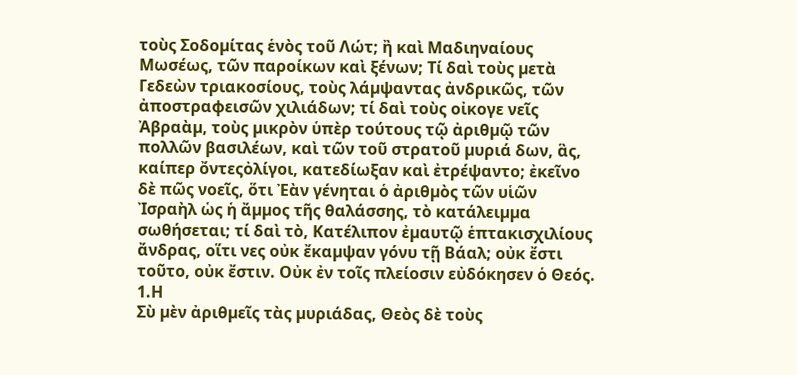τοὺς Σοδοµίτας ἑνὸς τοῦ Λώτ; ἢ καὶ Μαδιηναίους Μωσέως, τῶν παροίκων καὶ ξένων; Τί δαὶ τοὺς µετὰ Γεδεὼν τριακοσίους, τοὺς λάµψαντας ἀνδρικῶς, τῶν ἀποστραφεισῶν χιλιάδων; τί δαὶ τοὺς οἰκογε νεῖς Ἀβραὰµ, τοὺς µικρὸν ὑπὲρ τούτους τῷ ἀριθµῷ τῶν πολλῶν βασιλέων, καὶ τῶν τοῦ στρατοῦ µυριά δων, ἃς, καίπερ ὄντεςὀλίγοι, κατεδίωξαν καὶ ἐτρέψαντο; ἐκεῖνο δὲ πῶς νοεῖς, ὅτι Ἐὰν γένηται ὁ ἀριθµὸς τῶν υἱῶν Ἰσραὴλ ὡς ἡ ἄµµος τῆς θαλάσσης, τὸ κατάλειµµα σωθήσεται; τί δαὶ τὸ, Κατέλιπον ἐµαυτῷ ἑπτακισχιλίους ἄνδρας, οἵτι νες οὐκ ἔκαµψαν γόνυ τῇ Βάαλ; οὐκ ἔστι τοῦτο, οὐκ ἔστιν. Οὐκ ἐν τοῖς πλείοσιν εὐδόκησεν ὁ Θεός.
1.Η
Σὺ µὲν ἀριθµεῖς τὰς µυριάδας, Θεὸς δὲ τοὺς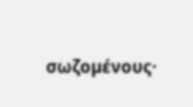σωζοµένους·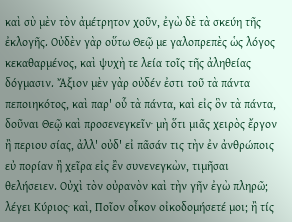καὶ σὺ µὲν τὸν ἀµέτρητον χοῦν, ἐγὼ δὲ τὰ σκεύη τῆς ἐκλογῆς. Οὐδὲν γὰρ οὕτω Θεῷ µε γαλοπρεπὲς ὡς λόγος κεκαθαρµένος, καὶ ψυχὴ τε λεία τοῖς τῆς ἀληθείας δόγµασιν. Ἄξιον µὲν γὰρ οὐδέν ἐστι τοῦ τὰ πάντα πεποιηκότος, καὶ παρ' οὗ τὰ πάντα, καὶ εἰς ὃν τὰ πάντα, δοῦναι Θεῷ καὶ προσενεγκεῖν· µὴ ὅτι µιᾶς χειρὸς ἔργον ἢ περιου σίας, ἀλλ' οὐδ' εἰ πᾶσάν τις τὴν ἐν ἀνθρώποις εὐ πορίαν ἢ χεῖρα εἰς ἒν συνενεγκὼν, τιµῆσαι θελήσειεν. Οὐχὶ τὸν οὐρανὸν καὶ τὴν γῆν ἐγὼ πληρῶ; λέγει Κύριος· καὶ, Ποῖον οἶκον οἰκοδοµήσετέ µοι; ἢ τίς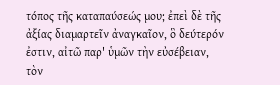τόπος τῆς καταπαύσεώς µου; ἐπεὶ δὲ τῆς ἀξίας διαµαρτεῖν ἀναγκαῖον, ὃ δεύτερόν ἐστιν, αἰτῶ παρ' ὑµῶν τὴν εὐσέβειαν, τὸν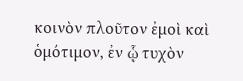κοινὸν πλοῦτον ἐµοὶ καὶ ὁµότιµον, ἐν ᾧ τυχὸν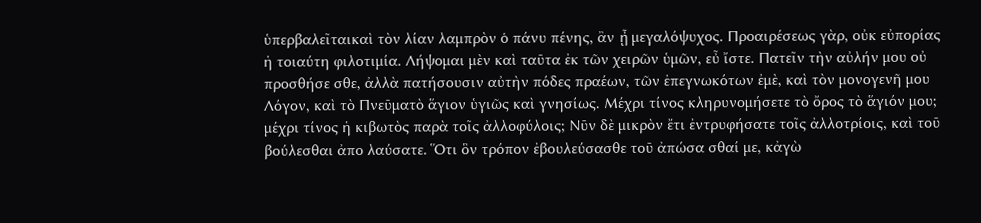ὑπερβαλεῖταικαὶ τὸν λίαν λαµπρὸν ὁ πάνυ πένης, ἂν ᾖ µεγαλόψυχος. Προαιρέσεως γὰρ, οὐκ εὐπορίας ἡ τοιαύτη φιλοτιµία. Λήψοµαι µὲν καὶ ταῦτα ἐκ τῶν χειρῶν ὑµῶν, εὖ ἴστε. Πατεῖν τὴν αὐλήν µου οὐ προσθήσε σθε, ἀλλὰ πατήσουσιν αὐτὴν πόδες πραέων, τῶν ἐπεγνωκότων ἐµὲ, καὶ τὸν µονογενῆ µου Λόγον, καὶ τὸ Πνεῦµατὸ ἅγιον ὑγιῶς καὶ γνησίως. Μέχρι τίνος κληρυνοµήσετε τὸ ὄρος τὸ ἅγιόν µου; µέχρι τίνος ἡ κιβωτὸς παρὰ τοῖς ἀλλοφύλοις; Νῦν δὲ µικρὸν ἔτι ἐντρυφήσατε τοῖς ἀλλοτρίοις, καὶ τοῦ βούλεσθαι ἀπο λαύσατε. Ὅτι ὃν τρόπον ἐβουλεύσασθε τοῦ ἀπώσα σθαί µε, κἀγὼ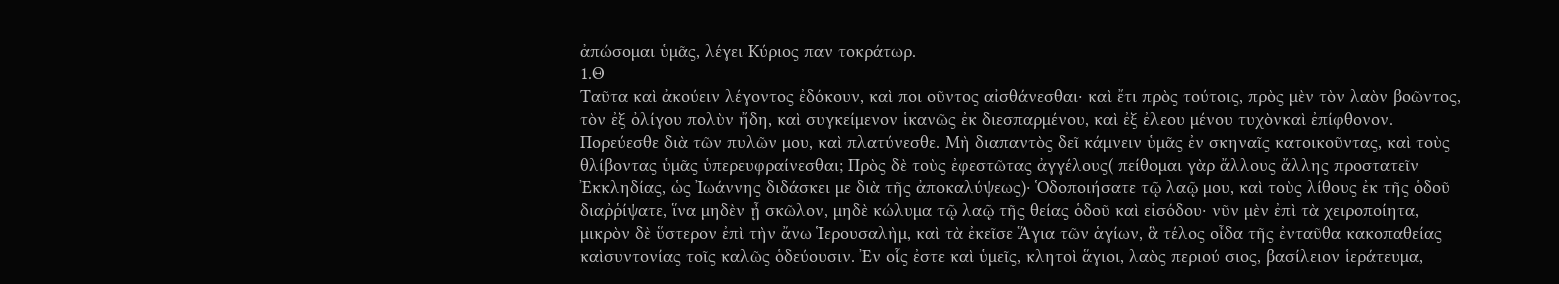ἀπώσοµαι ὑµᾶς, λέγει Κύριος παν τοκράτωρ.
1.Θ
Ταῦτα καὶ ἀκούειν λέγοντος ἐδόκουν, καὶ ποι οῦντος αἰσθάνεσθαι· καὶ ἔτι πρὸς τούτοις, πρὸς µὲν τὸν λαὸν βοῶντος, τὸν ἐξ ὀλίγου πολὺν ἤδη, καὶ συγκείµενον ἱκανῶς ἐκ διεσπαρµένου, καὶ ἐξ ἐλεου µένου τυχὸνκαὶ ἐπίφθονον. Πορεύεσθε διὰ τῶν πυλῶν µου, καὶ πλατύνεσθε. Μὴ διαπαντὸς δεῖ κάµνειν ὑµᾶς ἐν σκηναῖς κατοικοῦντας, καὶ τοὺς θλίβοντας ὑµᾶς ὑπερευφραίνεσθαι; Πρὸς δὲ τοὺς ἐφεστῶτας ἀγγέλους( πείθοµαι γὰρ ἄλλους ἄλλης προστατεῖν Ἐκκληδίας, ὡς Ἰωάννης διδάσκει µε διὰ τῆς ἀποκαλύψεως)· Ὁδοποιήσατε τῷ λαῷ µου, καὶ τοὺς λίθους ἐκ τῆς ὁδοῦ διαῤῥίψατε, ἵνα µηδὲν ᾖ σκῶλον, µηδὲ κώλυµα τῷ λαῷ τῆς θείας ὁδοῦ καὶ εἰσόδου· νῦν µὲν ἐπὶ τὰ χειροποίητα, µικρὸν δὲ ὕστερον ἐπὶ τὴν ἄνω Ἱερουσαλὴµ, καὶ τὰ ἐκεῖσε Ἅγια τῶν ἁγίων, ἃ τέλος οἶδα τῆς ἐνταῦθα κακοπαθείας καὶσυντονίας τοῖς καλῶς ὁδεύουσιν. Ἐν οἷς ἐστε καὶ ὑµεῖς, κλητοὶ ἅγιοι, λαὸς περιού σιος, βασίλειον ἱεράτευµα,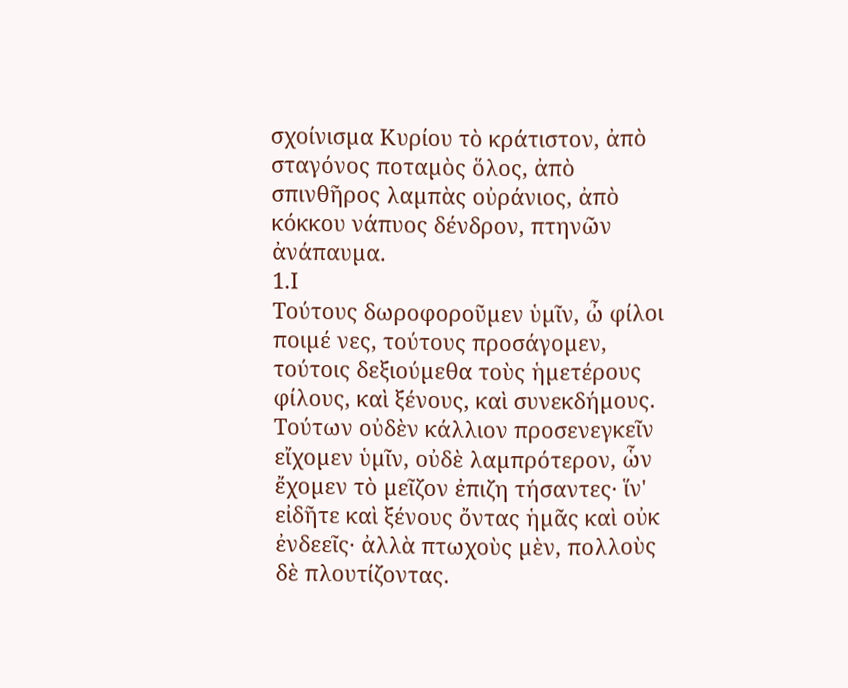σχοίνισµα Κυρίου τὸ κράτιστον, ἀπὸ σταγόνος ποταµὸς ὅλος, ἀπὸ σπινθῆρος λαµπὰς οὐράνιος, ἀπὸ κόκκου νάπυος δένδρον, πτηνῶν ἀνάπαυµα.
1.Ι
Τούτους δωροφοροῦµεν ὑµῖν, ὦ φίλοι ποιµέ νες, τούτους προσάγοµεν, τούτοις δεξιούµεθα τοὺς ἡµετέρους φίλους, καὶ ξένους, καὶ συνεκδήµους. Τούτων οὐδὲν κάλλιον προσενεγκεῖν εἴχοµεν ὑµῖν, οὐδὲ λαµπρότερον, ὧν ἔχοµεν τὸ µεῖζον ἐπιζη τήσαντες· ἵν' εἰδῆτε καὶ ξένους ὄντας ἡµᾶς καὶ οὐκ ἐνδεεῖς· ἀλλὰ πτωχοὺς µὲν, πολλοὺς δὲ πλουτίζοντας.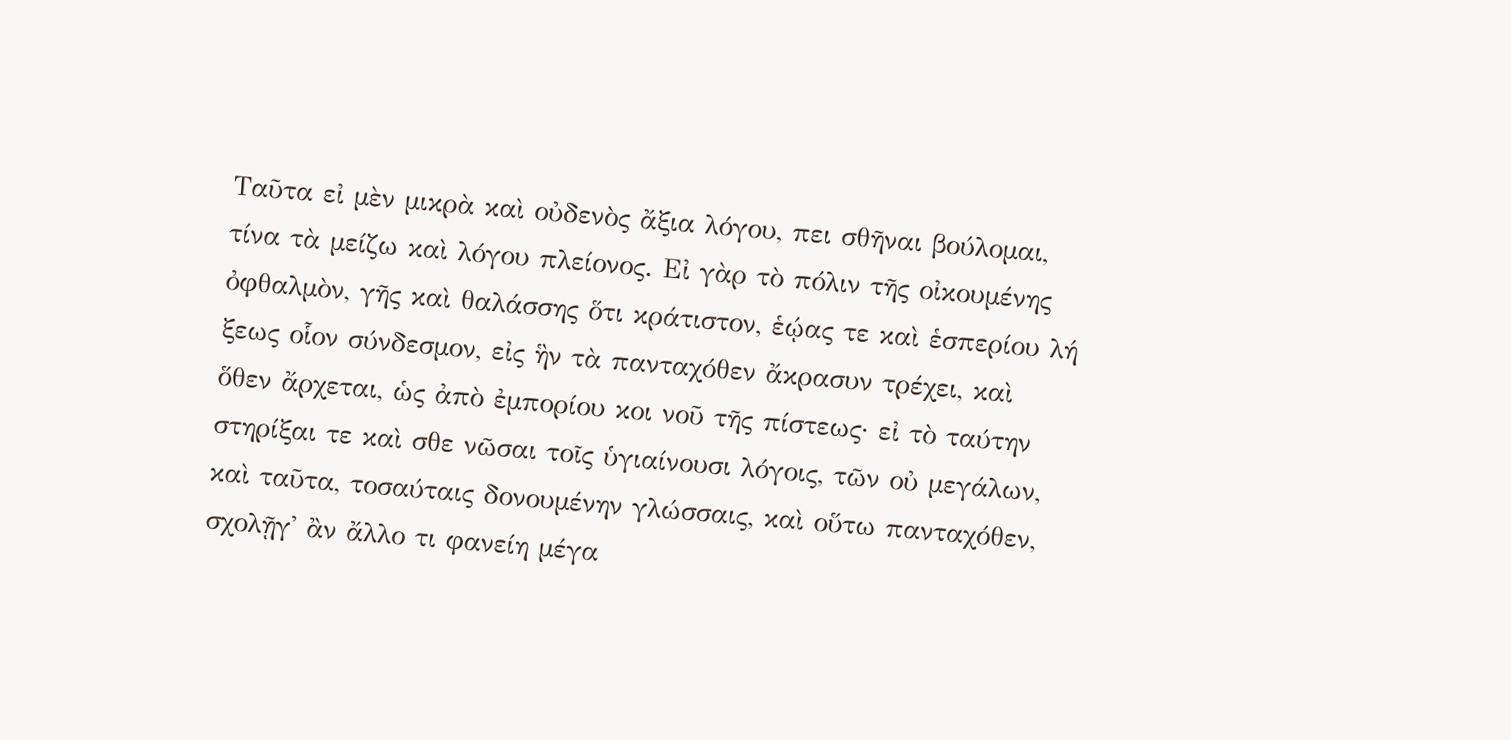Ταῦτα εἰ µὲν µικρὰ καὶ οὐδενὸς ἄξια λόγου, πει σθῆναι βούλοµαι, τίνα τὰ µείζω καὶ λόγου πλείονος. Εἰ γὰρ τὸ πόλιν τῆς οἰκουµένης ὀφθαλµὸν, γῆς καὶ θαλάσσης ὅτι κράτιστον, ἑῴας τε καὶ ἑσπερίου λή ξεως οἷον σύνδεσµον, εἰς ἣν τὰ πανταχόθεν ἄκρασυν τρέχει, καὶ ὅθεν ἄρχεται, ὡς ἀπὸ ἐµπορίου κοι νοῦ τῆς πίστεως· εἰ τὸ ταύτην στηρίξαι τε καὶ σθε νῶσαι τοῖς ὑγιαίνουσι λόγοις, τῶν οὐ µεγάλων, καὶ ταῦτα, τοσαύταις δονουµένην γλώσσαις, καὶ οὕτω πανταχόθεν, σχολῇγ' ἂν ἄλλο τι φανείη µέγα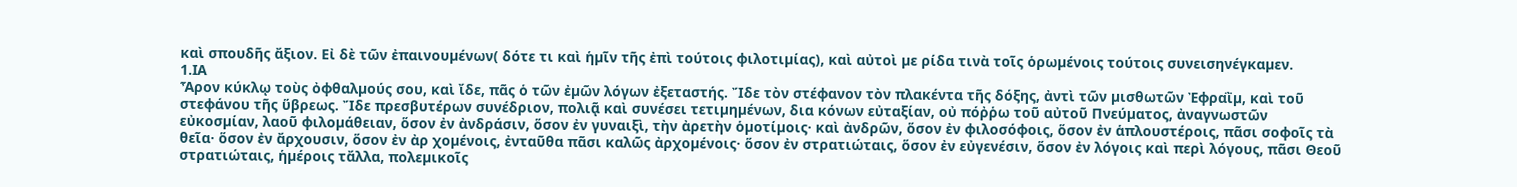καὶ σπουδῆς ἄξιον. Εἰ δὲ τῶν ἐπαινουµένων( δότε τι καὶ ἡµῖν τῆς ἐπὶ τούτοις φιλοτιµίας), καὶ αὐτοὶ µε ρίδα τινὰ τοῖς ὁρωµένοις τούτοις συνεισηνέγκαµεν.
1.ΙΑ
Ἆρον κύκλῳ τοὺς ὀφθαλµούς σου, καὶ ἴδε, πᾶς ὁ τῶν ἐµῶν λόγων ἐξεταστής. Ἴδε τὸν στέφανον τὸν πλακέντα τῆς δόξης, ἀντὶ τῶν µισθωτῶν Ἐφραῒµ, καὶ τοῦ στεφάνου τῆς ὕβρεως. Ἴδε πρεσβυτέρων συνέδριον, πολιᾷ καὶ συνέσει τετιµηµένων, δια κόνων εὐταξίαν, οὐ πόῤῥω τοῦ αὐτοῦ Πνεύµατος, ἀναγνωστῶν εὐκοσµίαν, λαοῦ φιλοµάθειαν, ὅσον ἐν ἀνδράσιν, ὅσον ἐν γυναιξὶ, τὴν ἀρετὴν ὁµοτίµοις· καὶ ἀνδρῶν, ὅσον ἐν φιλοσόφοις, ὅσον ἐν ἁπλουστέροις, πᾶσι σοφοῖς τὰ θεῖα· ὅσον ἐν ἄρχουσιν, ὅσον ἐν ἀρ χοµένοις, ἐνταῦθα πᾶσι καλῶς ἀρχοµένοις· ὅσον ἐν στρατιώταις, ὅσον ἐν εὐγενέσιν, ὅσον ἐν λόγοις καὶ περὶ λόγους, πᾶσι Θεοῦ στρατιώταις, ἡµέροις τἄλλα, πολεµικοῖς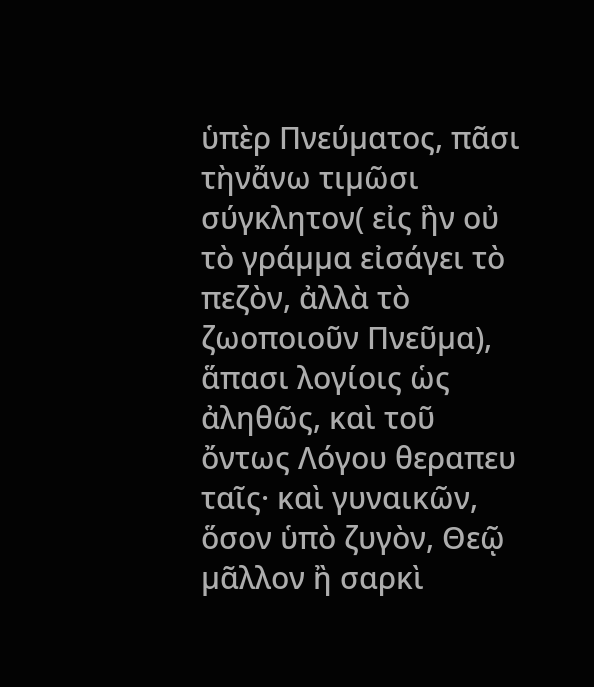ὑπὲρ Πνεύµατος, πᾶσι τὴνἄνω τιµῶσι σύγκλητον( εἰς ἣν οὐ τὸ γράµµα εἰσάγει τὸ πεζὸν, ἀλλὰ τὸ ζωοποιοῦν Πνεῦµα), ἅπασι λογίοις ὡς ἀληθῶς, καὶ τοῦ ὄντως Λόγου θεραπευ ταῖς· καὶ γυναικῶν, ὅσον ὑπὸ ζυγὸν, Θεῷ µᾶλλον ἢ σαρκὶ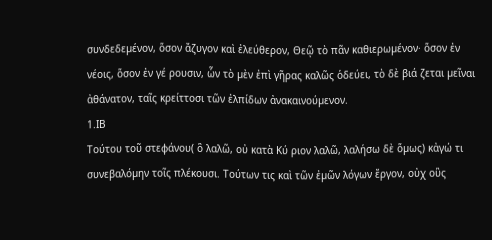συνδεδεµένον, ὅσον ἄζυγον καὶ ἐλεύθερον, Θεῷ τὸ πᾶν καθιερωµένον· ὅσον ἐν νέοις, ὅσον ἐν γέ ρουσιν, ὧν τὸ µὲν ἐπὶ γῆρας καλῶς ὁδεύει, τὸ δὲ βιά ζεται µεῖναι ἀθάνατον, ταῖς κρείττοσι τῶν ἐλπίδων ἀνακαινούµενον.
1.ΙΒ
Τούτου τοῦ στεφάνου( ὃ λαλῶ, οὐ κατὰ Κύ ριον λαλῶ, λαλήσω δὲ ὅµως) κἀγώ τι συνεβαλόµην τοῖς πλέκουσι. Τούτων τις καὶ τῶν ἐµῶν λόγων ἔργον, οὐχ οὓς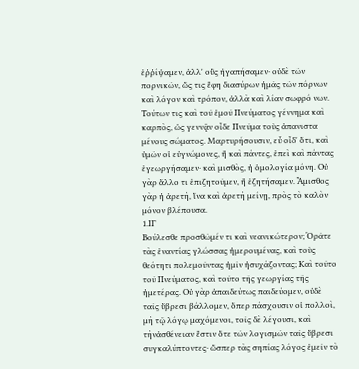ἐῤῥίψαµεν, ἀλλ' οὓς ἠγαπήσαµεν· οὐδὲ τῶν πορνικῶν, ὥς τις ἔφη διασύρων ἡµᾶς τῶν πόρνων καὶ λόγον καὶ τρόπον, ἀλλὰ καὶ λίαν σωφρό νων. Τούτων τις καὶ τοῦ ἐµοῦ Πνεύµατος γέννηµα καὶ καρπὸς, ὡς γεννᾷν οἶδε Πνεῦµα τοὺς ἀπανιστα µένους σώµατος. Μαρτυρήσουσιν, εὖ οἶδ' ὅτι, καὶ ὑµῶν οἱ εὐγνώµονες, ἢ καὶ πάντες, ἐπεὶ καὶ πάντας ἐγεωργήσαµεν· καὶ µισθὸς, ἡ ὁµολογία µόνη. Οὐ γὰρ ἄλλο τι ἐπιζητοῦµεν, ἢ ἐζητήσαµεν. Ἄµισθος γὰρ ἡ ἀρετὴ, ἵνα καὶ ἀρετὴ µείνῃ, πρὸς τὸ καλὸν µόνον βλέπουσα.
1.ΙΓ
Βούλεσθε προσθῶµέν τι καὶ νεανικώτερον; Ὁρᾶτε τὰς ἐναντίας γλώσσας ἡµερουµένας, καὶ τοὺς θεότητι πολεµοῦντας ἡµῖν ἡσυχάζοντας; Καὶ τοῦτο τοῦ Πνεύµατος, καὶ τοῦτο τῆς γεωργίας τῆς ἡµετέρας. Οὐ γὰρ ἀπαιδεύτως παιδεύοµεν, οὐδὲ ταῖς ὕβρεσι βάλλοµεν, ὅπερ πάσχουσιν οἱ πολλοὶ, µὴ τῷ λόγῳ µαχόµενοι, τοῖς δὲ λέγουσι, καὶ τὴνἀσθένειαν ἔστιν ὅτε τῶν λογισµῶν ταῖς ὕβρεσι συγκαλύπτοντες· ὥσπερ τὰς σηπίας λόγος ἐµεῖν τὸ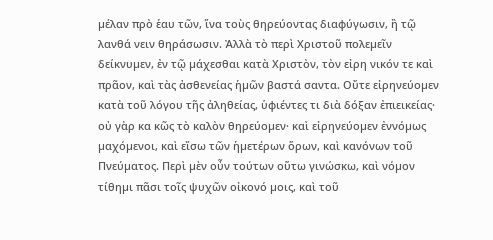µέλαν πρὸ ἑαυ τῶν, ἵνα τοὺς θηρεύοντας διαφύγωσιν, ἢ τῷ λανθά νειν θηράσωσιν. Ἀλλὰ τὸ περὶ Χριστοῦ πολεµεῖν δείκνυµεν, ἐν τῷ µάχεσθαι κατὰ Χριστὸν, τὸν εἰρη νικόν τε καὶ πρᾶον, καὶ τὰς ἀσθενείας ἡµῶν βαστά σαντα. Οὔτε εἰρηνεύοµεν κατὰ τοῦ λόγου τῆς ἀληθείας, ὑφιέντες τι διὰ δόξαν ἐπιεικείας· οὐ γὰρ κα κῶς τὸ καλὸν θηρεύοµεν· καὶ εἰρηνεύοµεν ἐννόµως µαχόµενοι, καὶ εἴσω τῶν ἡµετέρων ὅρων, καὶ κανόνων τοῦ Πνεύµατος. Περὶ µὲν οὖν τούτων οὕτω γινώσκω, καὶ νόµον τίθηµι πᾶσι τοῖς ψυχῶν οἰκονό µοις, καὶ τοῦ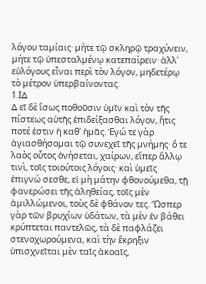λόγου ταµίαις· µήτε τῷ σκληρῷ τραχύνειν, µήτε τῷ ὑπεσταλµένῳ κατεπαίρειν· ἀλλ' εὐλόγους εἶναι περὶ τὸν λόγον, µηδετέρῳ τὸ µέτρον ὑπερβαίνοντας.
1.Ι∆
∆ εῖ δὲ ἴσως ποθοῦσιν ὑµῖν καὶ τὸν τῆς πίστεως αὐτῆς ἐπιδείξασθαι λόγον, ἥτις ποτέ ἐστιν ἡ καθ' ἡµᾶς. Ἐγώ τε γὰρ ἁγιασθήσοµαι τῷ συνεχεῖ τῆς µνήµης· ὅ τε λαὸς οὗτος ὀνήσεται, χαίρων, εἴπερ ἄλλῳ τινὶ, τοῖς τοιούτοις λόγοις· καὶ ὑµεῖς ἐπιγνώ σεσθε, εἰ µὴ µάτην φθονούµεθα, τῇ φανερώσει τῆς ἀληθείας, τοῖς µὲν ἁµιλλώµενοι, τοὺς δὲ φθάνον τες. Ὥσπερ γὰρ τῶν βρυχίων ὑδάτων, τὰ µὲν ἐν βάθει κρύπτεται παντελῶς, τὰ δὲ παφλάζει στενοχωρούµενα, καὶ τὴν ἔκρηξιν ὑπισχνεῖται µὲν ταῖς ἀκοαῖς,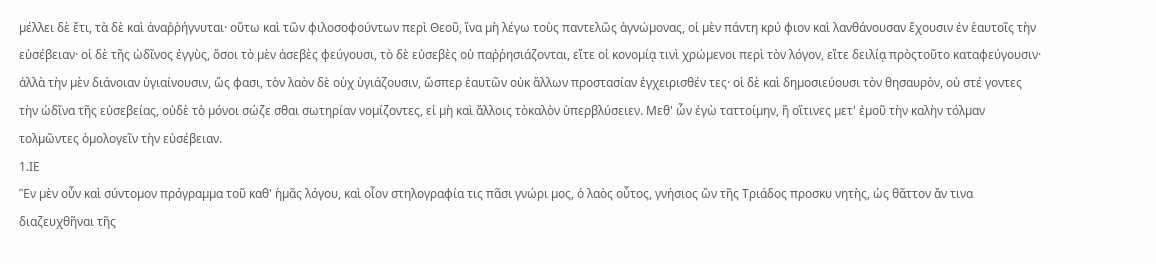µέλλει δὲ ἔτι, τὰ δὲ καὶ ἀναῤῥήγνυται· οὕτω καὶ τῶν φιλοσοφούντων περὶ Θεοῦ, ἵνα µὴ λέγω τοὺς παντελῶς ἀγνώµονας, οἱ µὲν πάντη κρύ φιον καὶ λανθάνουσαν ἔχουσιν ἐν ἑαυτοῖς τὴν εὐσέβειαν· οἱ δὲ τῆς ὠδῖνος ἐγγὺς, ὅσοι τὸ µὲν ἀσεβὲς φεύγουσι, τὸ δὲ εὐσεβὲς οὐ παῤῥησιάζονται, εἴτε οἰ κονοµίᾳ τινὶ χρώµενοι περὶ τὸν λόγον, εἴτε δειλίᾳ πρὸςτοῦτο καταφεύγουσιν· ἀλλὰ τὴν µὲν διάνοιαν ὑγιαίνουσιν, ὥς φασι, τὸν λαὸν δὲ οὐχ ὑγιάζουσιν, ὥσπερ ἑαυτῶν οὐκ ἄλλων προστασίαν ἐγχειρισθέν τες· οἱ δὲ καὶ δηµοσιεύουσι τὸν θησαυρὸν, οὐ στέ γοντες τὴν ὠδῖνα τῆς εὐσεβείας, οὐδὲ τὸ µόνοι σώζε σθαι σωτηρίαν νοµίζοντες, εἰ µὴ καὶ ἄλλοις τὸκαλὸν ὑπερβλύσειεν. Μεθ' ὧν ἐγὼ ταττοίµην, ἢ οἵτινες µετ' ἐµοῦ τὴν καλὴν τόλµαν τολµῶντες ὁµολογεῖν τὴν εὐσέβειαν.
1.ΙΕ
Ἓν µὲν οὖν καὶ σύντοµον πρόγραµµα τοῦ καθ' ἡµᾶς λόγου, καὶ οἷον στηλογραφία τις πᾶσι γνώρι µος, ὁ λαὸς οὗτος, γνήσιος ὢν τῆς Τριάδος προσκυ νητὴς, ὡς θᾶττον ἄν τινα διαζευχθῆναι τῆς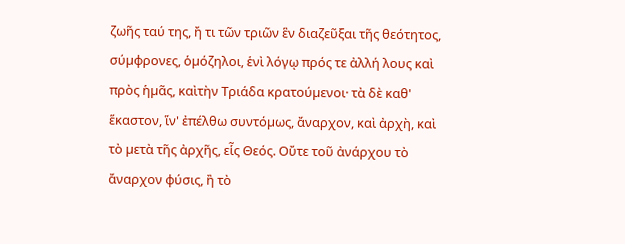ζωῆς ταύ της, ἤ τι τῶν τριῶν ἓν διαζεῦξαι τῆς θεότητος, σύµφρονες, ὁµόζηλοι, ἑνὶ λόγῳ πρός τε ἀλλή λους καὶ πρὸς ἡµᾶς, καὶτὴν Τριάδα κρατούµενοι· τὰ δὲ καθ' ἕκαστον, ἵν' ἐπέλθω συντόµως, ἄναρχον, καὶ ἀρχὴ, καὶ τὸ µετὰ τῆς ἀρχῆς, εἷς Θεός. Οὔτε τοῦ ἀνάρχου τὸ ἄναρχον φύσις, ἢ τὸ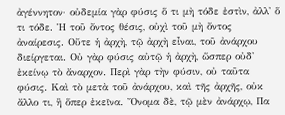ἀγέννητον· οὐδεµία γὰρ φύσις ὅ τι µὴ τόδε ἐστὶν, ἀλλ' ὅ τι τόδε. Ἡ τοῦ ὄντος θέσις, οὐχὶ τοῦ µὴ ὄντος ἀναίρεσις. Οὔτε ἡ ἀρχὴ, τῷ ἀρχὴ εἶναι, τοῦ ἀνάρχου διείργεται. Οὐ γὰρ φύσις αὐτῷ ἡ ἀρχὴ, ὥσπερ οὐδ' ἐκείνῳ τὸ ἄναρχον. Περὶ γὰρ τὴν φύσιν, οὐ ταῦτα φύσις. Καὶ τὸ µετὰ τοῦ ἀνάρχου, καὶ τῆς ἀρχῆς, οὐκ ἄλλο τι, ἢ ὅπερ ἐκεῖνα. Ὄνοµα δὲ, τῷ µὲν ἀνάρχῳ, Πα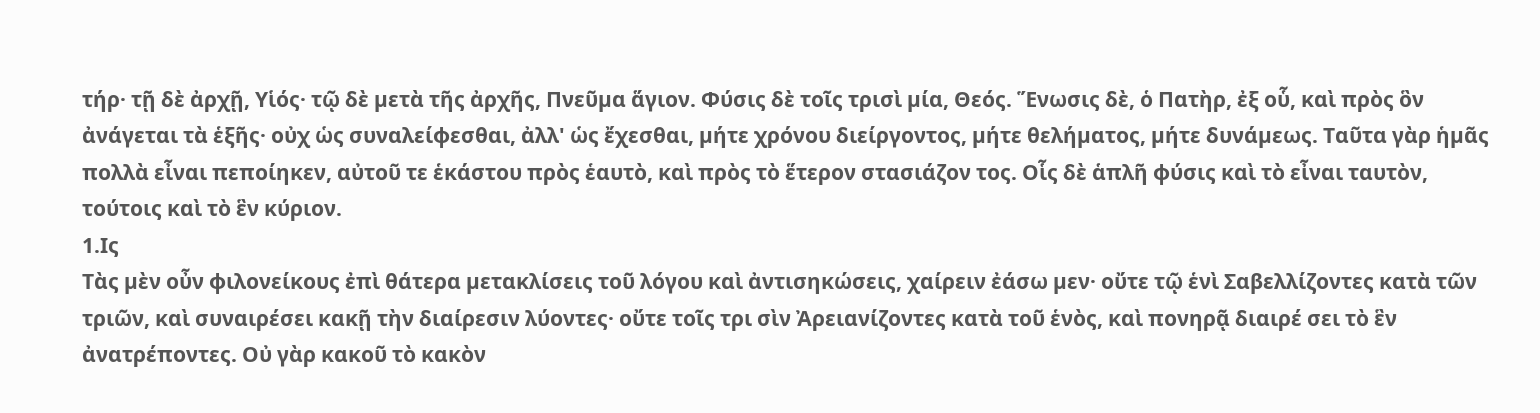τήρ· τῇ δὲ ἀρχῇ, Υἱός· τῷ δὲ µετὰ τῆς ἀρχῆς, Πνεῦµα ἅγιον. Φύσις δὲ τοῖς τρισὶ µία, Θεός. Ἕνωσις δὲ, ὁ Πατὴρ, ἐξ οὗ, καὶ πρὸς ὃν ἀνάγεται τὰ ἑξῆς· οὐχ ὡς συναλείφεσθαι, ἀλλ' ὡς ἔχεσθαι, µήτε χρόνου διείργοντος, µήτε θελήµατος, µήτε δυνάµεως. Ταῦτα γὰρ ἡµᾶς πολλὰ εἶναι πεποίηκεν, αὐτοῦ τε ἑκάστου πρὸς ἑαυτὸ, καὶ πρὸς τὸ ἕτερον στασιάζον τος. Οἷς δὲ ἁπλῆ φύσις καὶ τὸ εἶναι ταυτὸν, τούτοις καὶ τὸ ἓν κύριον.
1.Ις
Τὰς µὲν οὖν φιλονείκους ἐπὶ θάτερα µετακλίσεις τοῦ λόγου καὶ ἀντισηκώσεις, χαίρειν ἐάσω µεν· οὔτε τῷ ἑνὶ Σαβελλίζοντες κατὰ τῶν τριῶν, καὶ συναιρέσει κακῇ τὴν διαίρεσιν λύοντες· οὔτε τοῖς τρι σὶν Ἀρειανίζοντες κατὰ τοῦ ἑνὸς, καὶ πονηρᾷ διαιρέ σει τὸ ἓν ἀνατρέποντες. Οὐ γὰρ κακοῦ τὸ κακὸν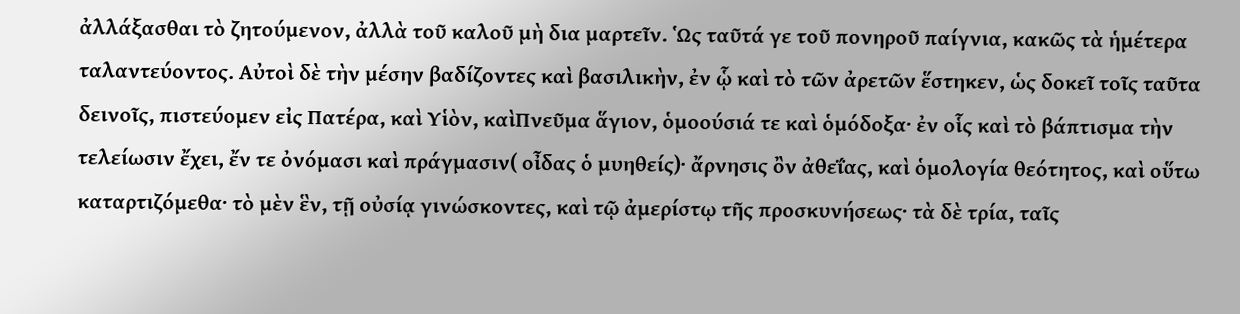ἀλλάξασθαι τὸ ζητούµενον, ἀλλὰ τοῦ καλοῦ µὴ δια µαρτεῖν. Ὡς ταῦτά γε τοῦ πονηροῦ παίγνια, κακῶς τὰ ἡµέτερα ταλαντεύοντος. Αὐτοὶ δὲ τὴν µέσην βαδίζοντες καὶ βασιλικὴν, ἐν ᾧ καὶ τὸ τῶν ἀρετῶν ἕστηκεν, ὡς δοκεῖ τοῖς ταῦτα δεινοῖς, πιστεύοµεν εἰς Πατέρα, καὶ Υἱὸν, καὶΠνεῦµα ἅγιον, ὁµοούσιά τε καὶ ὁµόδοξα· ἐν οἷς καὶ τὸ βάπτισµα τὴν τελείωσιν ἔχει, ἔν τε ὀνόµασι καὶ πράγµασιν( οἶδας ὁ µυηθείς)· ἄρνησις ὂν ἀθεΐας, καὶ ὁµολογία θεότητος, καὶ οὕτω καταρτιζόµεθα· τὸ µὲν ἓν, τῇ οὐσίᾳ γινώσκοντες, καὶ τῷ ἀµερίστῳ τῆς προσκυνήσεως· τὰ δὲ τρία, ταῖς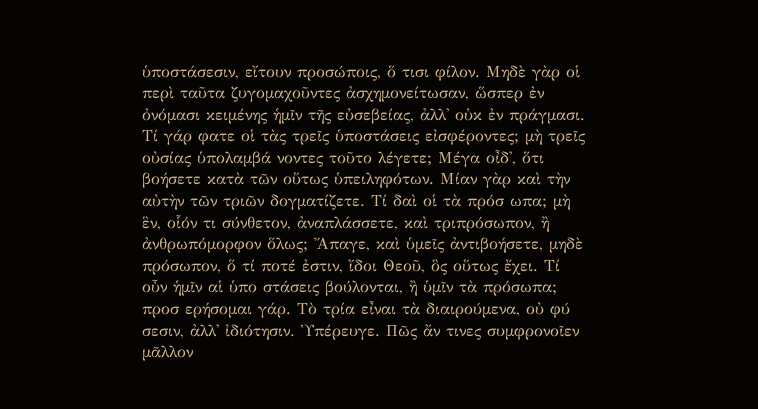ὑποστάσεσιν, εἴτουν προσώποις, ὅ τισι φίλον. Μηδὲ γὰρ οἱ περὶ ταῦτα ζυγοµαχοῦντες ἀσχηµονείτωσαν, ὥσπερ ἐν ὀνόµασι κειµένης ἡµῖν τῆς εὐσεβείας, ἀλλ' οὐκ ἐν πράγµασι. Τί γάρ φατε οἱ τὰς τρεῖς ὑποστάσεις εἰσφέροντες; µὴ τρεῖς οὐσίας ὑπολαµβά νοντες τοῦτο λέγετε; Μέγα οἶδ', ὅτι βοήσετε κατὰ τῶν οὕτως ὑπειληφότων. Μίαν γὰρ καὶ τὴν αὐτὴν τῶν τριῶν δογµατίζετε. Τί δαὶ οἱ τὰ πρόσ ωπα; µὴ ἓν, οἷόν τι σύνθετον, ἀναπλάσσετε, καὶ τριπρόσωπον, ἢ ἀνθρωπόµορφον ὅλως; Ἄπαγε, καὶ ὑµεῖς ἀντιβοήσετε, µηδὲ πρόσωπον, ὅ τί ποτέ ἐστιν, ἴδοι Θεοῦ, ὃς οὕτως ἔχει. Τί οὖν ἡµῖν αἱ ὑπο στάσεις βούλονται, ἢ ὑµῖν τὰ πρόσωπα; προσ ερήσοµαι γάρ. Τὸ τρία εἶναι τὰ διαιρούµενα, οὐ φύ σεσιν, ἀλλ' ἰδιότησιν. Ὑπέρευγε. Πῶς ἄν τινες συµφρονοῖεν µᾶλλον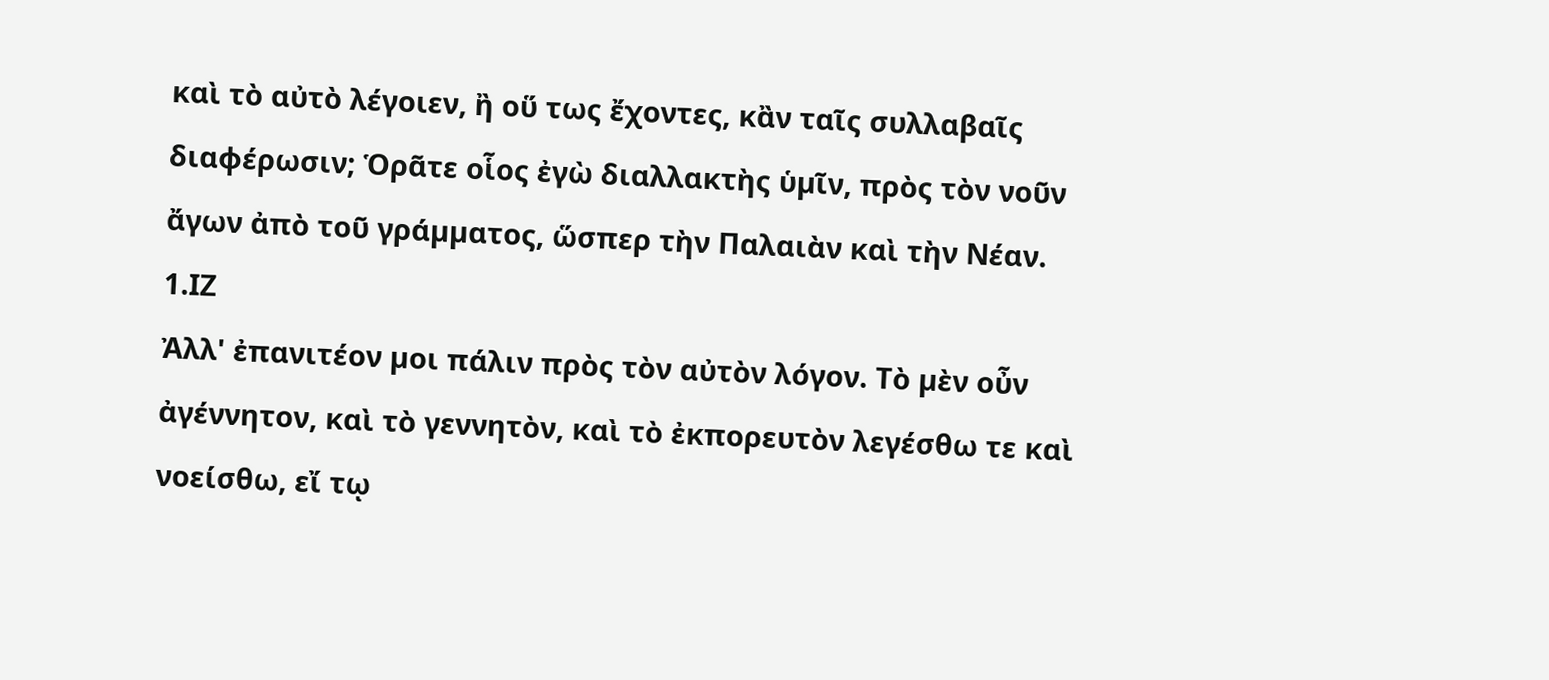καὶ τὸ αὐτὸ λέγοιεν, ἢ οὕ τως ἔχοντες, κἂν ταῖς συλλαβαῖς διαφέρωσιν; Ὁρᾶτε οἷος ἐγὼ διαλλακτὴς ὑµῖν, πρὸς τὸν νοῦν ἄγων ἀπὸ τοῦ γράµµατος, ὥσπερ τὴν Παλαιὰν καὶ τὴν Νέαν.
1.ΙΖ
Ἀλλ' ἐπανιτέον µοι πάλιν πρὸς τὸν αὐτὸν λόγον. Τὸ µὲν οὖν ἀγέννητον, καὶ τὸ γεννητὸν, καὶ τὸ ἐκπορευτὸν λεγέσθω τε καὶ νοείσθω, εἴ τῳ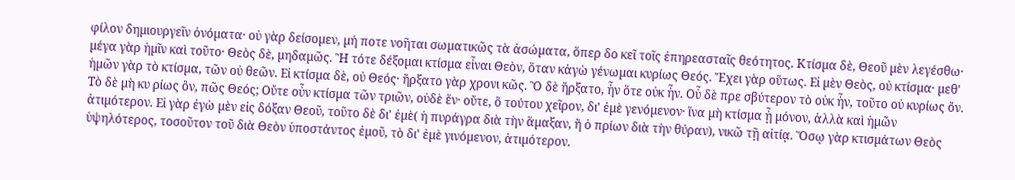φίλον δηµιουργεῖν ὀνόµατα· οὐ γὰρ δείσοµεν, µή ποτε νοῆται σωµατικῶς τὰ ἀσώµατα, ὅπερ δο κεῖ τοῖς ἐπηρεασταῖς θεότητος. Κτίσµα δὲ, Θεοῦ µὲν λεγέσθω· µέγα γὰρ ἡµῖν καὶ τοῦτο· Θεὸς δὲ, µηδαµῶς. Ἢ τότε δέξοµαι κτίσµα εἶναι Θεὸν, ὅταν κἀγὼ γένωµαι κυρίως Θεός. Ἔχει γὰρ οὕτως. Εἰ µὲν Θεὸς, οὐ κτίσµα· µεθ' ἡµῶν γὰρ τὸ κτίσµα, τῶν οὐ θεῶν. Εἰ κτίσµα δὲ, οὐ Θεός· ἤρξατο γὰρ χρονι κῶς. Ὃ δὲ ἤρξατο, ἦν ὅτε οὐκ ἦν. Οὗ δὲ πρε σβύτερον τὸ οὐκ ἦν, τοῦτο οὐ κυρίως ὄν. Τὸ δὲ µὴ κυ ρίως ὂν, πῶς Θεός; Οὔτε οὖν κτίσµα τῶν τριῶν, οὐδὲ ἕν· οὔτε, ὃ τούτου χεῖρον, δι' ἐµὲ γενόµενον· ἵνα µὴ κτίσµα ᾖ µόνον, ἀλλὰ καὶ ἡµῶν ἀτιµότερον. Εἰ γὰρ ἐγὼ µὲν εἰς δόξαν Θεοῦ, τοῦτο δὲ δι' ἐµὲ( ἡ πυράγρα διὰ τὴν ἅµαξαν, ἢ ὁ πρίων διὰ τὴν θύραν), νικῶ τῇ αἰτίᾳ. Ὅσῳ γὰρ κτισµάτων Θεὸς ὑψηλότερος, τοσοῦτον τοῦ διὰ Θεὸν ὑποστάντος ἐµοῦ, τὸ δι' ἐµὲ γινόµενον, ἀτιµότερον.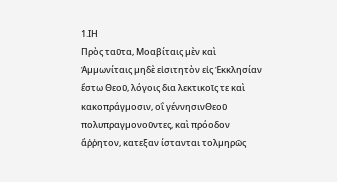1.ΙΗ
Πρὸς ταῦτα, Μοαβίταις µὲν καὶ Ἀµµωνίταις µηδὲ εἰσιτητὸν εἰς Ἐκκλησίαν ἔστω Θεοῦ, λόγοις δια λεκτικοῖς τε καὶ κακοπράγµοσιν, οἳ γέννησινΘεοῦ πολυπραγµονοῦντες, καὶ πρόοδον ἄῤῥητον, κατεξαν ίστανται τολµηρῶς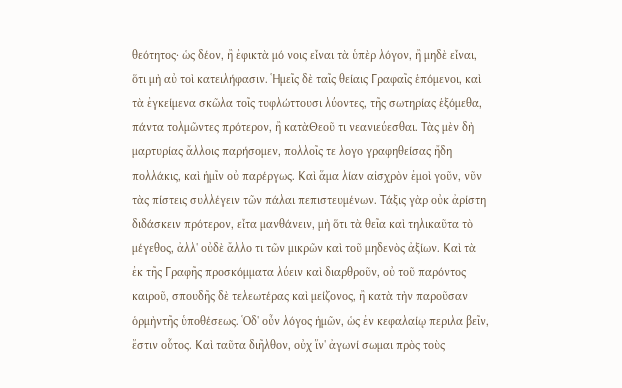θεότητος· ὡς δέον, ἢ ἐφικτὰ µό νοις εἶναι τὰ ὑπὲρ λόγον, ἢ µηδὲ εἶναι, ὅτι µὴ αὐ τοὶ κατειλήφασιν. Ἡµεῖς δὲ ταῖς θείαις Γραφαῖς ἑπόµενοι, καὶ τὰ ἐγκείµενα σκῶλα τοῖς τυφλώττουσι λύοντες, τῆς σωτηρίας ἑξόµεθα, πάντα τολµῶντες πρότερον, ἢ κατὰΘεοῦ τι νεανιεύεσθαι. Τὰς µὲν δὴ µαρτυρίας ἄλλοις παρήσοµεν, πολλοῖς τε λογο γραφηθείσας ἤδη πολλάκις, καὶ ἡµῖν οὐ παρέργως. Καὶ ἅµα λίαν αἰσχρὸν ἐµοὶ γοῦν, νῦν τὰς πίστεις συλλέγειν τῶν πάλαι πεπιστευµένων. Τάξις γὰρ οὐκ ἀρίστη διδάσκειν πρότερον, εἶτα µανθάνειν, µὴ ὅτι τὰ θεῖα καὶ τηλικαῦτα τὸ µέγεθος, ἀλλ' οὐδὲ ἄλλο τι τῶν µικρῶν καὶ τοῦ µηδενὸς ἀξίων. Καὶ τὰ ἐκ τῆς Γραφῆς προσκόµµατα λύειν καὶ διαρθροῦν, οὐ τοῦ παρόντος καιροῦ, σπουδῆς δὲ τελεωτέρας καὶ µείζονος, ἢ κατὰ τὴν παροῦσαν ὁρµὴντῆς ὑποθέσεως. Ὁδ' οὖν λόγος ἡµῶν, ὡς ἐν κεφαλαίῳ περιλα βεῖν, ἔστιν οὗτος. Καὶ ταῦτα διῆλθον, οὐχ ἵν' ἀγωνί σωµαι πρὸς τοὺς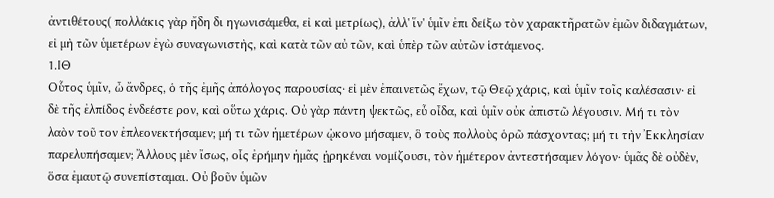ἀντιθέτους( πολλάκις γὰρ ἤδη δι ηγωνισάµεθα, εἰ καὶ µετρίως), ἀλλ' ἵν' ὑµῖν ἐπι δείξω τὸν χαρακτῆρατῶν ἐµῶν διδαγµάτων, εἰ µὴ τῶν ὑµετέρων ἐγὼ συναγωνιστὴς, καὶ κατὰ τῶν αὐ τῶν, καὶ ὑπὲρ τῶν αὐτῶν ἱστάµενος.
1.ΙΘ
Οὗτος ὑµῖν, ὦ ἄνδρες, ὁ τῆς ἐµῆς ἀπόλογος παρουσίας· εἰ µὲν ἐπαινετῶς ἔχων, τῷ Θεῷ χάρις, καὶ ὑµῖν τοῖς καλέσασιν· εἰ δὲ τῆς ἐλπίδος ἐνδεέστε ρον, καὶ οὕτω χάρις. Οὐ γὰρ πάντη ψεκτῶς, εὖ οἶδα, καὶ ὑµῖν οὐκ ἀπιστῶ λέγουσιν. Μή τι τὸν λαὸν τοῦ τον ἐπλεονεκτήσαµεν; µή τι τῶν ἡµετέρων ᾠκονο µήσαµεν, ὃ τοὺς πολλοὺς ὁρῶ πάσχοντας; µή τι τὴν Ἐκκλησίαν παρελυπήσαµεν; Ἄλλους µὲν ἴσως, οἷς ἐρήµην ἡµᾶς ᾑρηκέναι νοµίζουσι, τὸν ἡµέτερον ἀντεστήσαµεν λόγον· ὑµᾶς δὲ οὐδὲν, ὅσα ἐµαυτῷ συνεπίσταµαι. Οὐ βοῦν ὑµῶν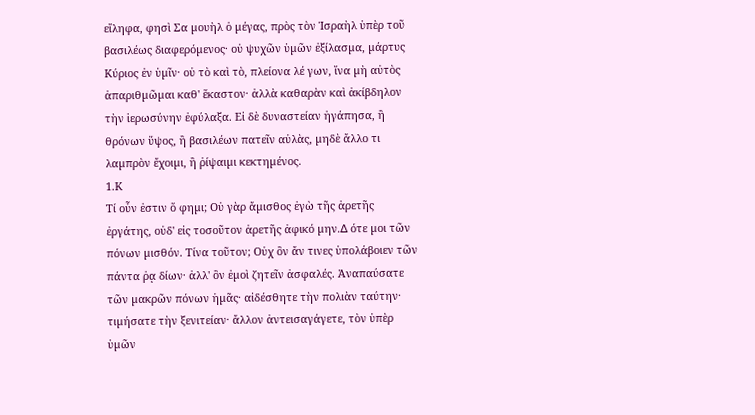εἴληφα, φησὶ Σα µουὴλ ὁ µέγας, πρὸς τὸν Ἰσραὴλ ὑπὲρ τοῦ βασιλέως διαφερόµενος· οὐ ψυχῶν ὑµῶν ἐξίλασµα, µάρτυς Κύριος ἐν ὑµῖν· οὐ τὸ καὶ τὸ, πλείονα λέ γων, ἵνα µὴ αὐτὸς ἀπαριθµῶµαι καθ' ἕκαστον· ἀλλὰ καθαρὰν καὶ ἀκίβδηλον τὴν ἱερωσύνην ἐφύλαξα. Εἰ δὲ δυναστείαν ἠγάπησα, ἢ θρόνων ὕψος, ἢ βασιλέων πατεῖν αὐλὰς, µηδὲ ἄλλο τι λαµπρὸν ἔχοιµι, ἢ ῥίψαιµι κεκτηµένος.
1.Κ
Τί οὖν ἐστιν ὅ φηµι; Οὐ γὰρ ἄµισθος ἐγὼ τῆς ἀρετῆς ἐργάτης, οὐδ' εἰς τοσοῦτον ἀρετῆς ἀφικό µην.∆ ότε µοι τῶν πόνων µισθόν. Τίνα τοῦτον; Οὐχ ὃν ἄν τινες ὑπολάβοιεν τῶν πάντα ῥᾳ δίων· ἀλλ' ὃν ἐµοὶ ζητεῖν ἀσφαλές. Ἀναπαύσατε τῶν µακρῶν πόνων ἡµᾶς· αἰδέσθητε τὴν πολιὰν ταύτην· τιµήσατε τὴν ξενιτείαν· ἄλλον ἀντεισαγάγετε, τὸν ὑπὲρ ὑµῶν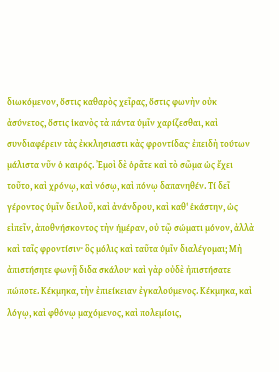διωκόµενον, ὅστις καθαρὸς χεῖρας, ὅστις φωνὴν οὐκ ἀσύνετος, ὅστις ἱκανὸς τὰ πάντα ὑµῖν χαρίζεσθαι, καὶ συνδιαφέρειν τὰς ἐκκλησιαστι κὰς φροντίδας· ἐπειδὴ τούτων µάλιστα νῦν ὁ καιρός. Ἐµοὶ δὲ ὁρᾶτε καὶ τὸ σῶµα ὡς ἔχει τοῦτο, καὶ χρόνῳ, καὶ νόσῳ, καὶ πόνῳ δαπανηθέν. Τί δεῖ γέροντος ὑµῖν δειλοῦ, καὶ ἀνάνδρου, καὶ καθ' ἑκάστην, ὡς εἰπεῖν, ἀποθνήσκοντος τὴν ἡµέραν, οὐ τῷ σώµατι µόνον, ἀλλὰ καὶ ταῖς φροντίσιν· ὃς µόλις καὶ ταῦτα ὑµῖν διαλέγοµαι; Μὴ ἀπιστήσητε φωνῇ διδα σκάλου· καὶ γὰρ οὐδὲ ἠπιστήσατε πώποτε. Κέκµηκα, τὴν ἐπιείκειαν ἐγκαλούµενος. Κέκµηκα, καὶ λόγῳ, καὶ φθόνῳ µαχόµενος, καὶ πολεµίοις,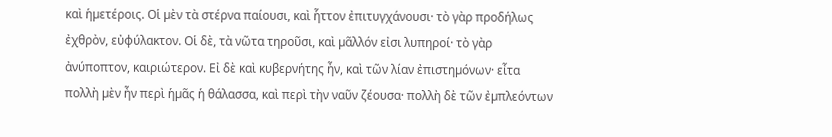καὶ ἡµετέροις. Οἱ µὲν τὰ στέρνα παίουσι, καὶ ἧττον ἐπιτυγχάνουσι· τὸ γὰρ προδήλως ἐχθρὸν, εὐφύλακτον. Οἱ δὲ, τὰ νῶτα τηροῦσι, καὶ µᾶλλόν εἰσι λυπηροί· τὸ γὰρ ἀνύποπτον, καιριώτερον. Εἰ δὲ καὶ κυβερνήτης ἦν, καὶ τῶν λίαν ἐπιστηµόνων· εἶτα πολλὴ µὲν ἦν περὶ ἡµᾶς ἡ θάλασσα, καὶ περὶ τὴν ναῦν ζέουσα· πολλὴ δὲ τῶν ἐµπλεόντων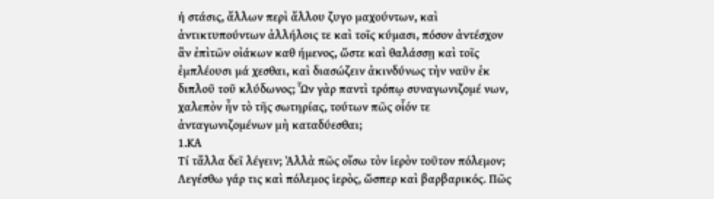ἡ στάσις, ἄλλων περὶ ἄλλου ζυγο µαχούντων, καὶ ἀντικτυπούντων ἀλλήλοις τε καὶ τοῖς κύµασι, πόσον ἀντέσχον ἂν ἐπὶτῶν οἰάκων καθ ήµενος, ὥστε καὶ θαλάσσῃ καὶ τοῖς ἐµπλέουσι µά χεσθαι, καὶ διασώζειν ἀκινδύνως τὴν ναῦν ἐκ διπλοῦ τοῦ κλύδωνος; Ὧν γὰρ παντὶ τρόπῳ συναγωνιζοµέ νων, χαλεπὸν ἦν τὸ τῆς σωτηρίας, τούτων πῶς οἷόν τε ἀνταγωνιζοµένων µὴ καταδύεσθαι;
1.ΚΑ
Τί τἄλλα δεῖ λέγειν; Ἀλλὰ πῶς οἴσω τὸν ἱερὸν τοῦτον πόλεµον; Λεγέσθω γάρ τις καὶ πόλεµος ἱερὸς, ὥσπερ καὶ βαρβαρικός. Πῶς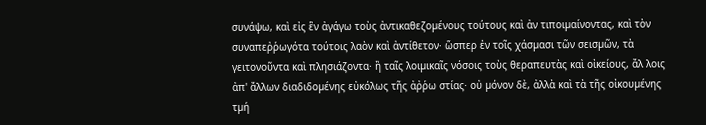συνάψω, καὶ εἰς ἓν ἀγάγω τοὺς ἀντικαθεζοµένους τούτους καὶ ἀν τιποιµαίνοντας, καὶ τὸν συναπεῤῥωγότα τούτοις λαὸν καὶ ἀντίθετον· ὥσπερ ἐν τοῖς χάσµασι τῶν σεισµῶν, τὰ γειτονοῦντα καὶ πλησιάζοντα· ἢ ταῖς λοιµικαῖς νόσοις τοὺς θεραπευτὰς καὶ οἰκείους, ἄλ λοις ἀπ' ἄλλων διαδιδοµένης εὐκόλως τῆς ἀῤῥω στίας· οὐ µόνον δὲ, ἀλλὰ καὶ τὰ τῆς οἰκουµένης τµή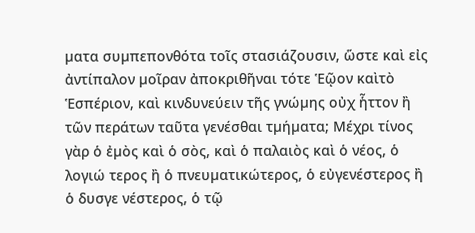µατα συµπεπονθότα τοῖς στασιάζουσιν, ὥστε καὶ εἰς ἀντίπαλον µοῖραν ἀποκριθῆναι τότε Ἑῷον καὶτὸ Ἑσπέριον, καὶ κινδυνεύειν τῆς γνώµης οὐχ ἧττον ἢ τῶν περάτων ταῦτα γενέσθαι τµήµατα; Μέχρι τίνος γὰρ ὁ ἐµὸς καὶ ὁ σὸς, καὶ ὁ παλαιὸς καὶ ὁ νέος, ὁ λογιώ τερος ἢ ὁ πνευµατικώτερος, ὁ εὐγενέστερος ἢ ὁ δυσγε νέστερος, ὁ τῷ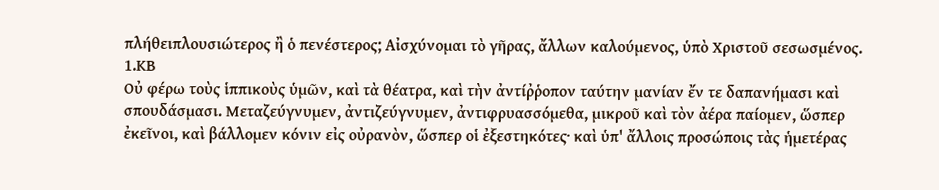πλήθειπλουσιώτερος ἢ ὁ πενέστερος; Αἰσχύνοµαι τὸ γῆρας, ἄλλων καλούµενος, ὑπὸ Χριστοῦ σεσωσµένος.
1.ΚΒ
Οὐ φέρω τοὺς ἱππικοὺς ὑµῶν, καὶ τὰ θέατρα, καὶ τὴν ἀντίῤῥοπον ταύτην µανίαν ἔν τε δαπανήµασι καὶ σπουδάσµασι. Μεταζεύγνυµεν, ἀντιζεύγνυµεν, ἀντιφρυασσόµεθα, µικροῦ καὶ τὸν ἀέρα παίοµεν, ὥσπερ ἐκεῖνοι, καὶ βάλλοµεν κόνιν εἰς οὐρανὸν, ὥσπερ οἱ ἐξεστηκότες· καὶ ὑπ' ἄλλοις προσώποις τὰς ἡµετέρας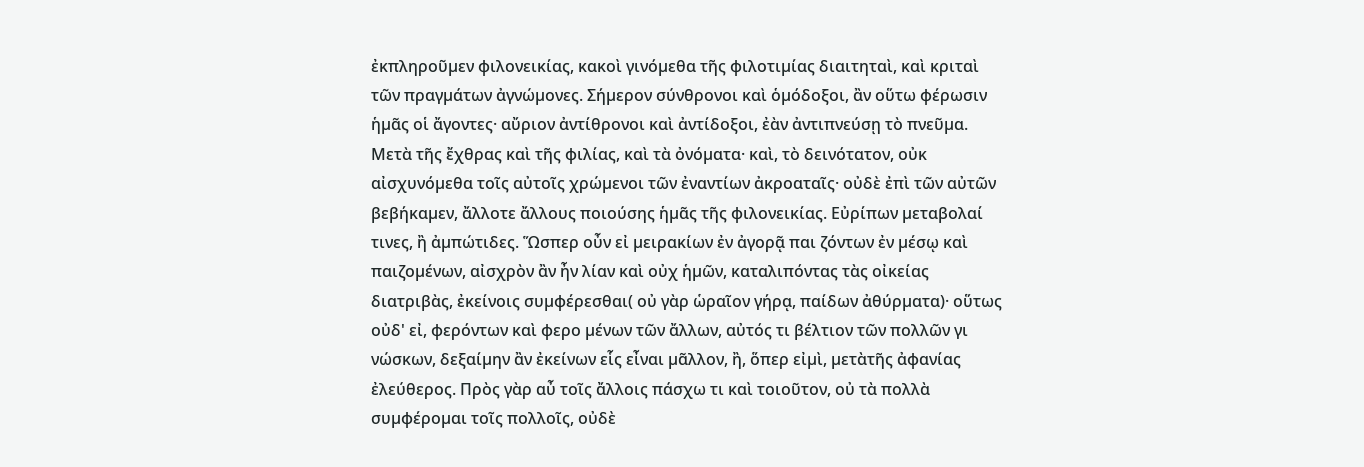ἐκπληροῦµεν φιλονεικίας, κακοὶ γινόµεθα τῆς φιλοτιµίας διαιτηταὶ, καὶ κριταὶ τῶν πραγµάτων ἀγνώµονες. Σήµερον σύνθρονοι καὶ ὁµόδοξοι, ἂν οὕτω φέρωσιν ἡµᾶς οἱ ἄγοντες· αὔριον ἀντίθρονοι καὶ ἀντίδοξοι, ἐὰν ἀντιπνεύσῃ τὸ πνεῦµα. Μετὰ τῆς ἔχθρας καὶ τῆς φιλίας, καὶ τὰ ὀνόµατα· καὶ, τὸ δεινότατον, οὐκ αἰσχυνόµεθα τοῖς αὐτοῖς χρώµενοι τῶν ἐναντίων ἀκροαταῖς· οὐδὲ ἐπὶ τῶν αὐτῶν βεβήκαµεν, ἄλλοτε ἄλλους ποιούσης ἡµᾶς τῆς φιλονεικίας. Εὐρίπων µεταβολαί τινες, ἢ ἀµπώτιδες. Ὥσπερ οὖν εἰ µειρακίων ἐν ἀγορᾷ παι ζόντων ἐν µέσῳ καὶ παιζοµένων, αἰσχρὸν ἂν ἦν λίαν καὶ οὐχ ἡµῶν, καταλιπόντας τὰς οἰκείας διατριβὰς, ἐκείνοις συµφέρεσθαι( οὐ γὰρ ὡραῖον γήρᾳ, παίδων ἀθύρµατα)· οὕτως οὐδ' εἰ, φερόντων καὶ φερο µένων τῶν ἄλλων, αὐτός τι βέλτιον τῶν πολλῶν γι νώσκων, δεξαίµην ἂν ἐκείνων εἷς εἶναι µᾶλλον, ἢ, ὅπερ εἰµὶ, µετὰτῆς ἀφανίας ἐλεύθερος. Πρὸς γὰρ αὖ τοῖς ἄλλοις πάσχω τι καὶ τοιοῦτον, οὐ τὰ πολλὰ συµφέροµαι τοῖς πολλοῖς, οὐδὲ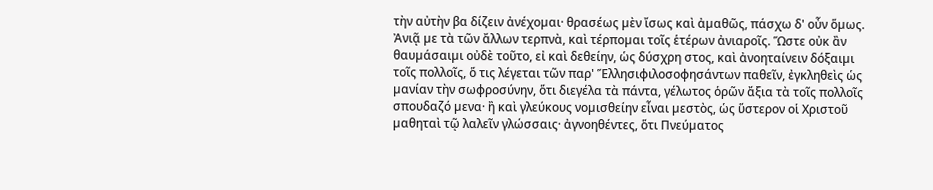τὴν αὐτὴν βα δίζειν ἀνέχοµαι· θρασέως µὲν ἴσως καὶ ἀµαθῶς, πάσχω δ' οὖν ὅµως. Ἀνιᾷ µε τὰ τῶν ἄλλων τερπνὰ, καὶ τέρποµαι τοῖς ἑτέρων ἀνιαροῖς. Ὥστε οὐκ ἂν θαυµάσαιµι οὐδὲ τοῦτο, εἰ καὶ δεθείην, ὡς δύσχρη στος, καὶ ἀνοηταίνειν δόξαιµι τοῖς πολλοῖς, ὅ τις λέγεται τῶν παρ' Ἕλλησιφιλοσοφησάντων παθεῖν, ἐγκληθεὶς ὡς µανίαν τὴν σωφροσύνην, ὅτι διεγέλα τὰ πάντα, γέλωτος ὁρῶν ἄξια τὰ τοῖς πολλοῖς σπουδαζό µενα· ἢ καὶ γλεύκους νοµισθείην εἶναι µεστὸς, ὡς ὕστερον οἱ Χριστοῦ µαθηταὶ τῷ λαλεῖν γλώσσαις· ἀγνοηθέντες, ὅτι Πνεύµατος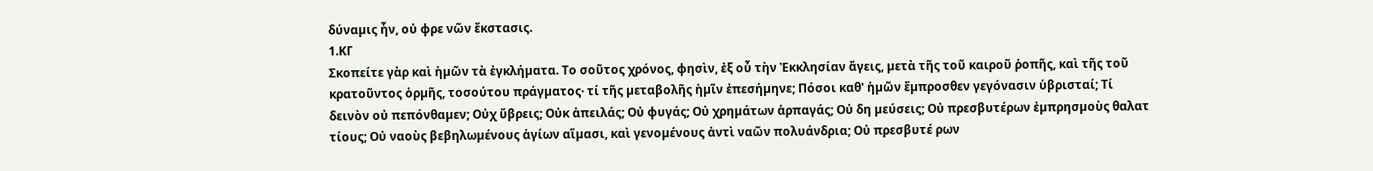δύναµις ἦν, οὐ φρε νῶν ἔκστασις.
1.ΚΓ
Σκοπείτε γὰρ καὶ ἡµῶν τὰ ἐγκλήµατα. Το σοῦτος χρόνος, φησὶν, ἐξ οὗ τὴν Ἐκκλησίαν ἄγεις, µετὰ τῆς τοῦ καιροῦ ῥοπῆς, καὶ τῆς τοῦ κρατοῦντος ὁρµῆς, τοσούτου πράγµατος· τί τῆς µεταβολῆς ἡµῖν ἐπεσήµηνε; Πόσοι καθ' ἡµῶν ἔµπροσθεν γεγόνασιν ὑβρισταί; Τί δεινὸν οὐ πεπόνθαµεν; Οὐχ ὕβρεις; Οὐκ ἀπειλάς; Οὐ φυγάς; Οὐ χρηµάτων ἁρπαγάς; Οὐ δη µεύσεις; Οὐ πρεσβυτέρων ἐµπρησµοὺς θαλατ τίους; Οὐ ναοὺς βεβηλωµένους ἁγίων αἵµασι, καὶ γενοµένους ἀντὶ ναῶν πολυάνδρια; Οὐ πρεσβυτέ ρων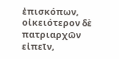ἐπισκόπων, οἰκειότερον δὲ πατριαρχῶν εἰπεῖν,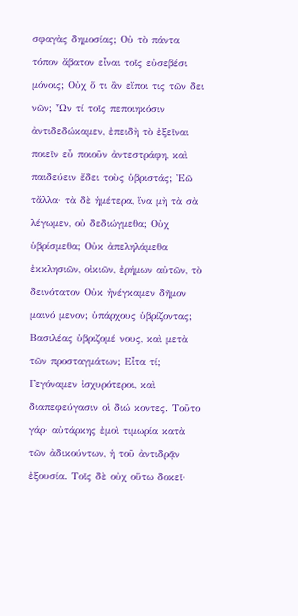σφαγὰς δηµοσίας; Οὐ τὸ πάντα τόπον ἄβατον εἶναι τοῖς εὐσεβέσι µόνοις; Οὐχ ὅ τι ἂν εἴποι τις τῶν δει νῶν; Ὧν τί τοῖς πεποιηκόσιν ἀντιδεδώκαµεν, ἐπειδὴ τὸ ἐξεῖναι ποιεῖν εὖ ποιοῦν ἀντεστράφη, καὶ παιδεύειν ἔδει τοὺς ὑβριστάς; Ἐῶ τἄλλα· τὰ δὲ ἡµέτερα, ἵνα µὴ τὰ σὰ λέγωµεν, οὐ δεδιώγµεθα; Οὐχ ὑβρίσµεθα; Οὐκ ἀπεληλάµεθα ἐκκλησιῶν, οἰκιῶν, ἐρήµων αὐτῶν, τὸ δεινότατον Οὐκ ἠνέγκαµεν δῆµον µαινό µενον; ὑπάρχους ὑβρίζοντας; Βασιλέας ὑβριζοµέ νους, καὶ µετὰ τῶν προσταγµάτων; Εἶτα τί; Γεγόναµεν ἰσχυρότεροι, καὶ διαπεφεύγασιν οἱ διώ κοντες. Τοῦτο γάρ· αὐτάρκης ἐµοὶ τιµωρία κατὰ τῶν ἀδικούντων, ἡ τοῦ ἀντιδρᾷν ἐξουσία. Τοῖς δὲ οὐχ οὕτω δοκεῖ·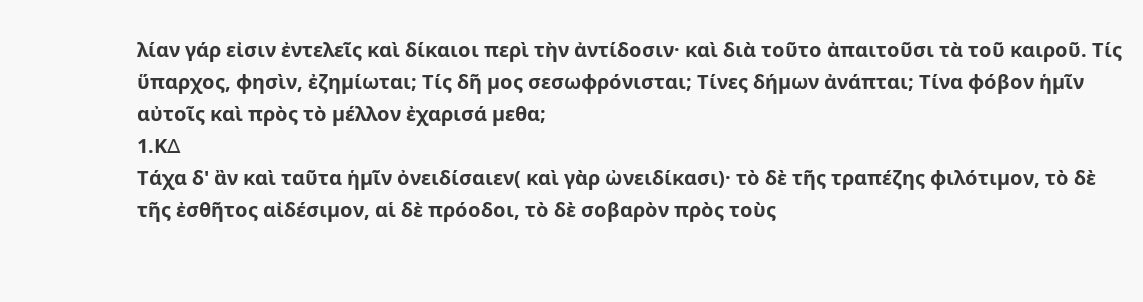λίαν γάρ εἰσιν ἐντελεῖς καὶ δίκαιοι περὶ τὴν ἀντίδοσιν· καὶ διὰ τοῦτο ἀπαιτοῦσι τὰ τοῦ καιροῦ. Τίς ὕπαρχος, φησὶν, ἐζηµίωται; Τίς δῆ µος σεσωφρόνισται; Τίνες δήµων ἀνάπται; Τίνα φόβον ἡµῖν αὐτοῖς καὶ πρὸς τὸ µέλλον ἐχαρισά µεθα;
1.Κ∆
Τάχα δ' ἂν καὶ ταῦτα ἡµῖν ὀνειδίσαιεν( καὶ γὰρ ὠνειδίκασι)· τὸ δὲ τῆς τραπέζης φιλότιµον, τὸ δὲ τῆς ἐσθῆτος αἰδέσιµον, αἱ δὲ πρόοδοι, τὸ δὲ σοβαρὸν πρὸς τοὺς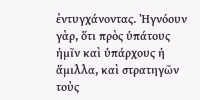ἐντυγχάνοντας. Ἠγνόουν γὰρ, ὅτι πρὸς ὑπάτους ἡµῖν καὶ ὑπάρχους ἡ ἅµιλλα, καὶ στρατηγῶν τοὺς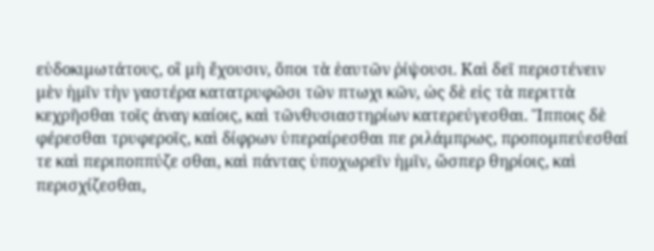εὐδοκιµωτάτους, οἳ µὴ ἔχουσιν, ὅποι τὰ ἑαυτῶν ῥίψουσι. Καὶ δεῖ περιστένειν µὲν ἡµῖν τὴν γαστέρα κατατρυφῶσι τῶν πτωχι κῶν, ὡς δὲ εἰς τὰ περιττὰ κεχρῆσθαι τοῖς ἀναγ καίοις, καὶ τῶνθυσιαστηρίων κατερεύγεσθαι. Ἵπποις δὲ φέρεσθαι τρυφεροῖς, καὶ δίφρων ὑπεραίρεσθαι πε ριλάµπρως, προποµπεύεσθαί τε καὶ περιποππύζε σθαι, καὶ πάντας ὑποχωρεῖν ἡµῖν, ὥσπερ θηρίοις, καὶ περισχίζεσθαι,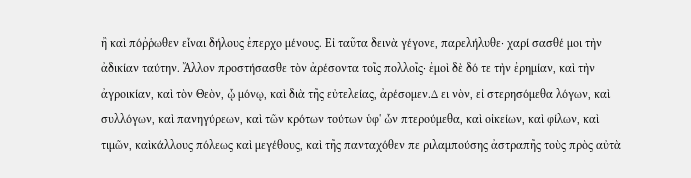ἢ καὶ πόῤῥωθεν εἶναι δήλους ἐπερχο µένους. Εἰ ταῦτα δεινὰ γέγονε, παρελήλυθε· χαρί σασθέ µοι τὴν ἀδικίαν ταύτην. Ἄλλον προστήσασθε τὸν ἀρέσοντα τοῖς πολλοῖς· ἐµοὶ δὲ δό τε τὴν ἐρηµίαν, καὶ τὴν ἀγροικίαν, καὶ τὸν Θεὸν, ᾧ µόνῳ, καὶ διὰ τῆς εὐτελείας, ἀρέσοµεν.∆ ει νὸν, εἰ στερησόµεθα λόγων, καὶ συλλόγων, καὶ πανηγύρεων, καὶ τῶν κρότων τούτων ὑφ' ὧν πτερούµεθα, καὶ οἰκείων, καὶ φίλων, καὶ τιµῶν, καὶκάλλους πόλεως καὶ µεγέθους, καὶ τῆς πανταχόθεν πε ριλαµπούσης ἀστραπῆς τοὺς πρὸς αὐτὰ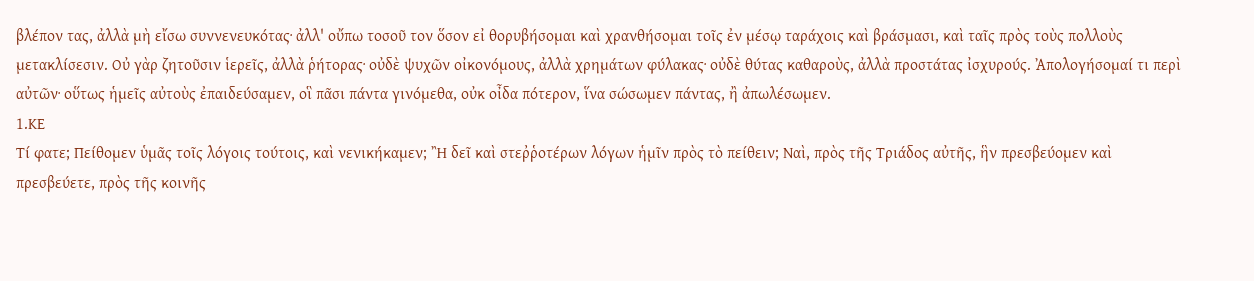βλέπον τας, ἀλλὰ µὴ εἴσω συννενευκότας· ἀλλ' οὔπω τοσοῦ τον ὅσον εἰ θορυβήσοµαι καὶ χρανθήσοµαι τοῖς ἐν µέσῳ ταράχοις καὶ βράσµασι, καὶ ταῖς πρὸς τοὺς πολλοὺς µετακλίσεσιν. Οὐ γὰρ ζητοῦσιν ἱερεῖς, ἀλλὰ ῥήτορας· οὐδὲ ψυχῶν οἰκονόµους, ἀλλὰ χρηµάτων φύλακας· οὐδὲ θύτας καθαροὺς, ἀλλὰ προστάτας ἰσχυρούς. Ἀπολογήσοµαί τι περὶ αὐτῶν· οὕτως ἡµεῖς αὐτοὺς ἐπαιδεύσαµεν, οἳ πᾶσι πάντα γινόµεθα, οὐκ οἶδα πότερον, ἵνα σώσωµεν πάντας, ἢ ἀπωλέσωµεν.
1.ΚΕ
Τί φατε; Πείθοµεν ὑµᾶς τοῖς λόγοις τούτοις, καὶ νενικήκαµεν; Ἢ δεῖ καὶ στεῤῥοτέρων λόγων ἡµῖν πρὸς τὸ πείθειν; Ναὶ, πρὸς τῆς Τριάδος αὐτῆς, ἣν πρεσβεύοµεν καὶ πρεσβεύετε, πρὸς τῆς κοινῆς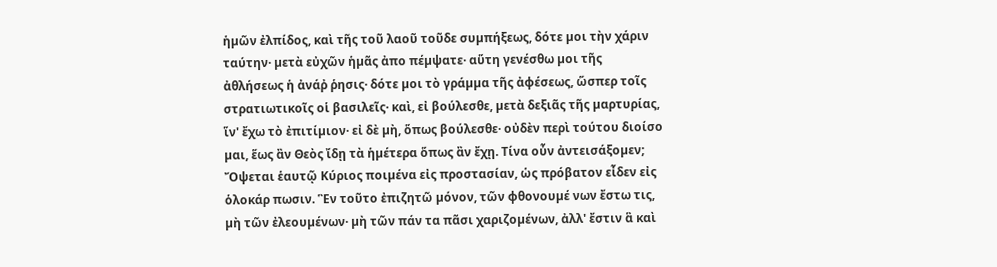ἡµῶν ἐλπίδος, καὶ τῆς τοῦ λαοῦ τοῦδε συµπήξεως, δότε µοι τὴν χάριν ταύτην· µετὰ εὐχῶν ἡµᾶς ἀπο πέµψατε· αὕτη γενέσθω µοι τῆς ἀθλήσεως ἡ ἀνάῤ ῥησις· δότε µοι τὸ γράµµα τῆς ἀφέσεως, ὥσπερ τοῖς στρατιωτικοῖς οἱ βασιλεῖς· καὶ, εἰ βούλεσθε, µετὰ δεξιᾶς τῆς µαρτυρίας, ἵν' ἔχω τὸ ἐπιτίµιον· εἰ δὲ µὴ, ὅπως βούλεσθε· οὐδὲν περὶ τούτου διοίσο µαι, ἕως ἂν Θεὸς ἴδῃ τὰ ἡµέτερα ὅπως ἂν ἔχῃ. Τίνα οὖν ἀντεισάξοµεν; Ὄψεται ἑαυτῷ Κύριος ποιµένα εἰς προστασίαν, ὡς πρόβατον εἶδεν εἰς ὁλοκάρ πωσιν. Ἓν τοῦτο ἐπιζητῶ µόνον, τῶν φθονουµέ νων ἔστω τις, µὴ τῶν ἐλεουµένων· µὴ τῶν πάν τα πᾶσι χαριζοµένων, ἀλλ' ἔστιν ἃ καὶ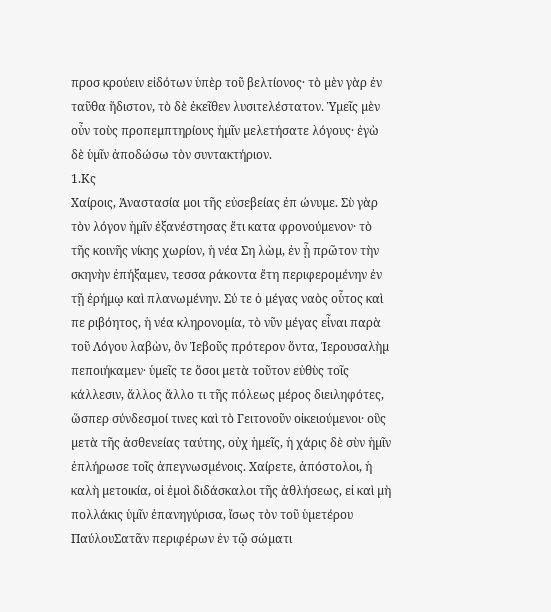προσ κρούειν εἰδότων ὑπὲρ τοῦ βελτίονος· τὸ µὲν γὰρ ἐν ταῦθα ἥδιστον, τὸ δὲ ἐκεῖθεν λυσιτελέστατον. Ὑµεῖς µὲν οὖν τοὺς προπεµπτηρίους ἡµῖν µελετήσατε λόγους· ἐγὼ δὲ ὑµῖν ἀποδώσω τὸν συντακτήριον.
1.Κς
Χαίροις, Ἀναστασία µοι τῆς εὐσεβείας ἐπ ώνυµε. Σὺ γὰρ τὸν λόγον ἡµῖν ἐξανέστησας ἔτι κατα φρονούµενον· τὸ τῆς κοινῆς νίκης χωρίον, ἡ νέα Ση λὼµ, ἐν ᾗ πρῶτον τὴν σκηνὴν ἐπήξαµεν, τεσσα ράκοντα ἔτη περιφεροµένην ἐν τῇ ἐρήµῳ καὶ πλανωµένην. Σύ τε ὁ µέγας ναὸς οὗτος καὶ πε ριβόητος, ἡ νέα κληρονοµία, τὸ νῦν µέγας εἶναι παρὰ τοῦ Λόγου λαβὼν, ὃν Ἰεβοῦς πρότερον ὅντα, Ἱερουσαλὴµ πεποιήκαµεν· ὑµεῖς τε ὅσοι µετὰ τοῦτον εὐθὺς τοῖς κάλλεσιν, ἄλλος ἄλλο τι τῆς πόλεως µέρος διειληφότες, ὥσπερ σύνδεσµοί τινες καὶ τὸ Γειτονοῦν οἰκειούµενοι· οὓς µετὰ τῆς ἀσθενείας ταύτης, οὐχ ἡµεῖς, ἡ χάρις δὲ σὺν ἡµῖν ἐπλήρωσε τοῖς ἀπεγνωσµένοις. Χαίρετε, ἀπόστολοι, ἡ καλὴ µετοικία, οἱ ἐµοὶ διδάσκαλοι τῆς ἀθλήσεως, εἰ καὶ µὴ πολλάκις ὑµῖν ἐπανηγύρισα, ἴσως τὸν τοῦ ὑµετέρου ΠαύλουΣατᾶν περιφέρων ἐν τῷ σώµατι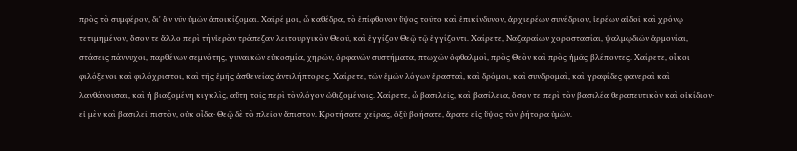πρὸς τὸ συµφέρον, δι' ὃν νῦν ὑµῶν ἀποικίζοµαι. Χαῖρέ µοι, ὦ καθέδρα, τὸ ἐπίφθονον ὕψος τοῦτο καὶ ἐπικίνδυνον, ἀρχιερέων συνέδριον, ἱερέων αἰδοῖ καὶ χρόνῳ τετιµηµένον, ὅσον τε ἄλλο περὶ τὴνἱερὰν τράπεζαν λειτουργικὸν Θεοῦ, καὶ ἐγγίζον Θεῷ τῷ ἐγγίζοντι. Χαίρετε, Ναζαραίων χοροστασίαι, ψαλµῳδιῶν ἁρµονίαι, στάσεις πάννυχοι, παρθένων σεµνότης, γυναικῶν εὐκοσµία, χηρῶν, ὀρφανῶν συστήµατα, πτωχῶν ὀφθαλµοὶ, πρὸς Θεὸν καὶ πρὸς ἡµᾶς βλέποντες. Χαίρετε, οἶκοι φιλόξενοι καὶ φιλόχριστοι, καὶ τῆς ἐµῆς ἀσθενείας ἀντιλήπτορες. Χαίρετε, τῶν ἐµῶν λόγων ἐρασταὶ, καὶ δρόµοι, καὶ συνδροµαὶ, καὶ γραφίδες φανεραὶ καὶ λανθάνουσαι, καὶ ἡ βιαζοµένη κιγκλὶς, αὕτη τοῖς περὶ τὸνλόγον ὠθιζοµένοις. Χαίρετε, ὦ βασιλεῖς, καὶ βασίλεια, ὅσον τε περὶ τὸν βασιλέα θεραπευτικὸν καὶ οἰκίδιον· εἰ µὲν καὶ βασιλεῖ πιστὸν, οὐκ οἶδα· Θεῷ δὲ τὸ πλεῖον ἄπιστον. Κροτήσατε χεῖρας, ὀξὺ βοήσατε, ἄρατε εἰς ὕψος τὸν ῥήτορα ὑµῶν.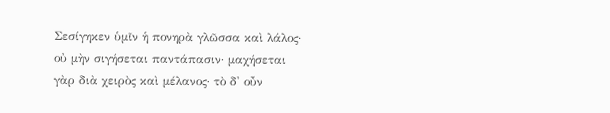Σεσίγηκεν ὑµῖν ἡ πονηρὰ γλῶσσα καὶ λάλος· οὐ µὴν σιγήσεται παντάπασιν· µαχήσεται γὰρ διὰ χειρὸς καὶ µέλανος· τὸ δ' οὖν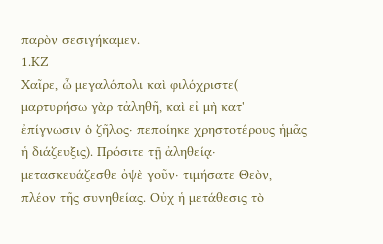παρὸν σεσιγήκαµεν.
1.ΚΖ
Χαῖρε, ὦ µεγαλόπολι καὶ φιλόχριστε( µαρτυρήσω γὰρ τἀληθῆ, καὶ εἰ µὴ κατ' ἐπίγνωσιν ὁ ζῆλος· πεποίηκε χρηστοτέρους ἡµᾶς ἡ διάζευξις). Πρόσιτε τῇ ἀληθείᾳ· µετασκευάζεσθε ὀψὲ γοῦν· τιµήσατε Θεὸν, πλέον τῆς συνηθείας. Οὐχ ἡ µετάθεσις τὸ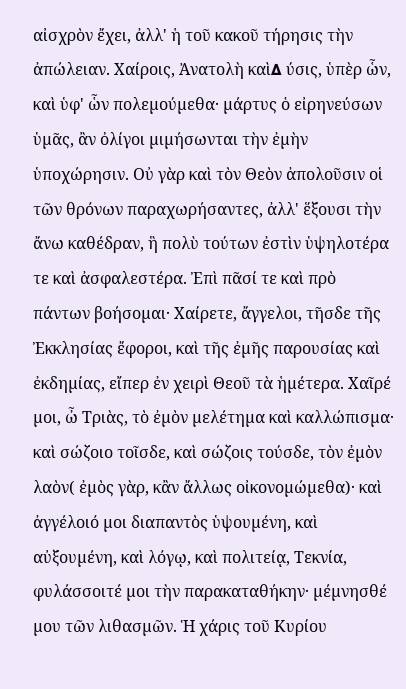αἰσχρὸν ἔχει, ἀλλ' ἡ τοῦ κακοῦ τήρησις τὴν ἀπώλειαν. Χαίροις, Ἀνατολὴ καὶ∆ ύσις, ὑπὲρ ὧν, καὶ ὑφ' ὧν πολεµούµεθα· µάρτυς ὁ εἰρηνεύσων ὑµᾶς, ἂν ὀλίγοι µιµήσωνται τὴν ἐµὴν ὑποχώρησιν. Οὐ γὰρ καὶ τὸν Θεὸν ἀπολοῦσιν οἱ τῶν θρόνων παραχωρήσαντες, ἀλλ' ἕξουσι τὴν ἄνω καθέδραν, ἣ πολὺ τούτων ἐστὶν ὑψηλοτέρα τε καὶ ἀσφαλεστέρα. Ἐπὶ πᾶσί τε καὶ πρὸ πάντων βοήσοµαι· Χαίρετε, ἄγγελοι, τῆσδε τῆς Ἐκκλησίας ἔφοροι, καὶ τῆς ἐµῆς παρουσίας καὶ ἐκδηµίας, εἴπερ ἐν χειρὶ Θεοῦ τὰ ἡµέτερα. Χαῖρέ µοι, ὦ Τριὰς, τὸ ἐµὸν µελέτηµα καὶ καλλώπισµα· καὶ σώζοιο τοῖσδε, καὶ σώζοις τούσδε, τὸν ἐµὸν λαὸν( ἐµὸς γὰρ, κἂν ἄλλως οἰκονοµώµεθα)· καὶ ἀγγέλοιό µοι διαπαντὸς ὑψουµένη, καὶ αὐξουµένη, καὶ λόγῳ, καὶ πολιτείᾳ, Τεκνία, φυλάσσοιτέ µοι τὴν παρακαταθήκην· µέµνησθέ µου τῶν λιθασµῶν. Ἡ χάρις τοῦ Κυρίου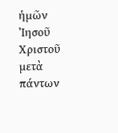ἡµῶν Ἰησοῦ Χριστοῦ µετὰ πάντων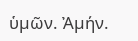ὑµῶν. Ἀµήν.